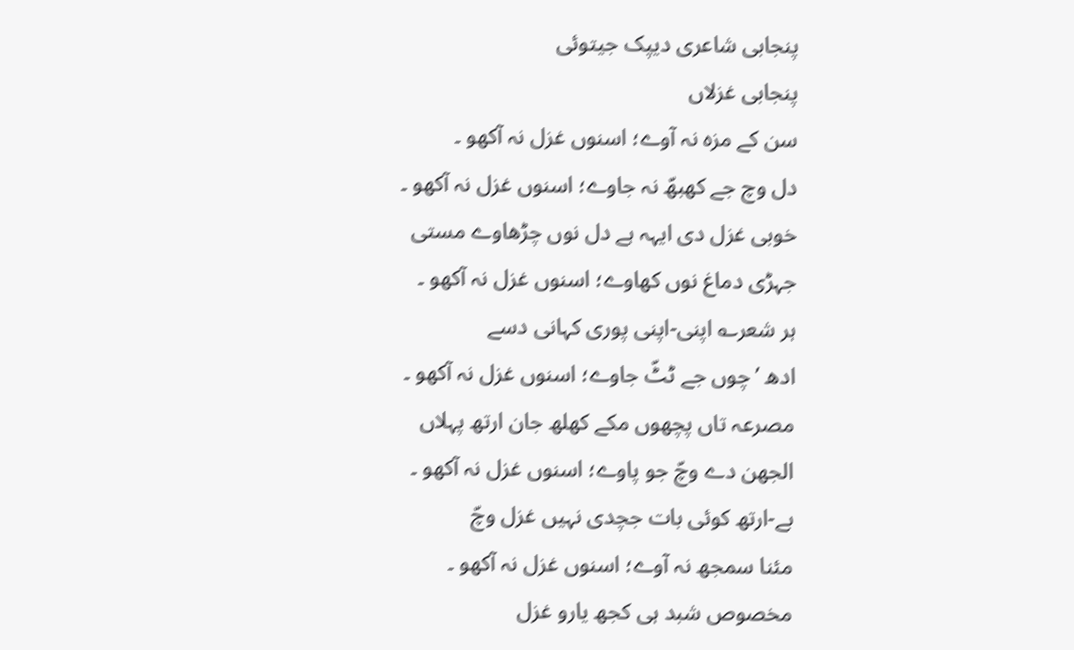پنجابی شاعری دیپک جیتوئی
پنجابی غزلاں
سن کے مزہ نہ آوے؛ اسنوں غزل نہ آکھو ۔
دل وچ جے کھبھّ نہ جاوے؛ اسنوں غزل نہ آکھو ۔
خوبی غزل دی ایہہ ہے دل نوں چڑھاوے مستی
جہڑی دماغ نوں کھاوے؛ اسنوں غزل نہ آکھو ۔
ہر شعر؎ اپنی-اپنی پوری کہانی دسے
ادھ ’چوں جے ٹٹّ جاوے؛ اسنوں غزل نہ آکھو ۔
مصرعہ تاں پچھوں مکے کھلھ جان ارتھ پہلاں
الجھن دے وچّ جو پاوے؛ اسنوں غزل نہ آکھو ۔
بے-ارتھ کوئی بات جچدی نہیں غزل وچّ
مئنا سمجھ نہ آوے؛ اسنوں غزل نہ آکھو ۔
مخصوص شبد ہی کجھ یارو غزل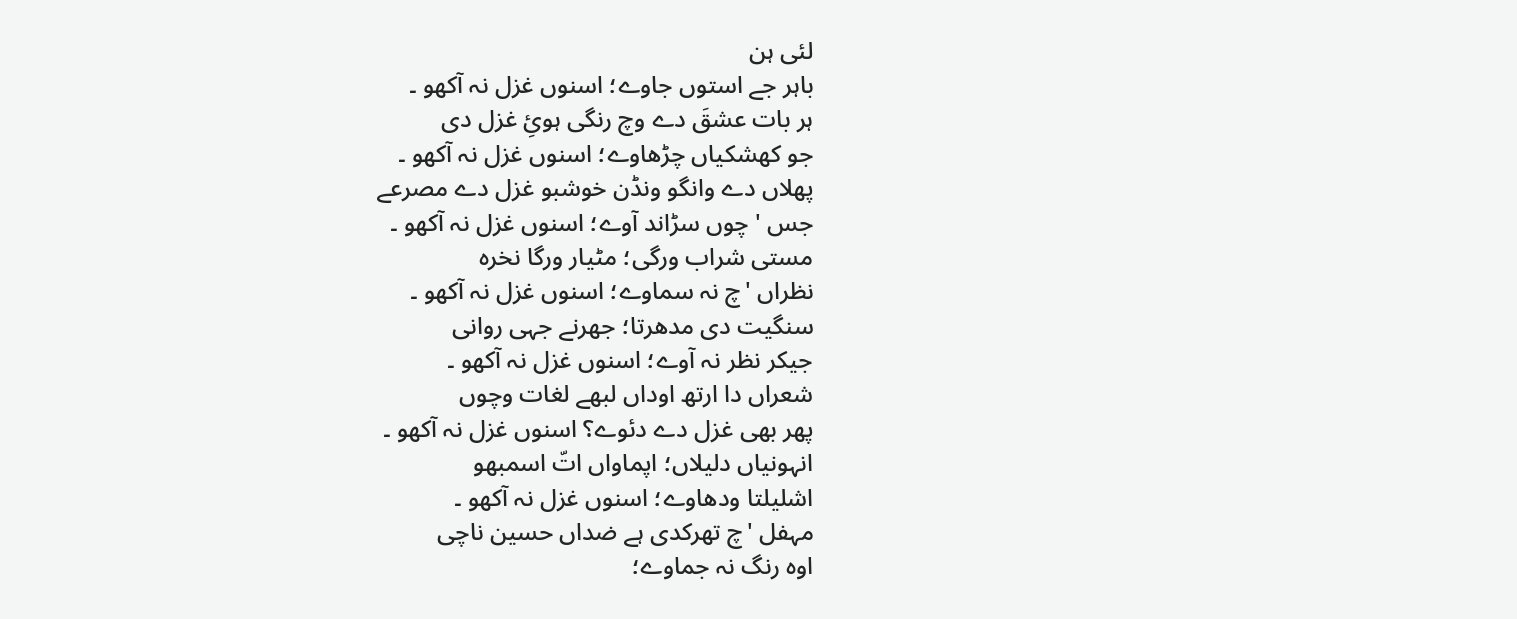لئی ہن
باہر جے استوں جاوے؛ اسنوں غزل نہ آکھو ۔
ہر بات عشقَ دے وچ رنگی ہوئِ غزل دی
جو کھشکیاں چڑھاوے؛ اسنوں غزل نہ آکھو ۔
پھلاں دے وانگو ونڈن خوشبو غزل دے مصرعے
جس 'چوں سڑاند آوے؛ اسنوں غزل نہ آکھو ۔
مستی شراب ورگی؛ مٹیار ورگا نخرہ
نظراں 'چ نہ سماوے؛ اسنوں غزل نہ آکھو ۔
سنگیت دی مدھرتا؛ جھرنے جہی روانی
جیکر نظر نہ آوے؛ اسنوں غزل نہ آکھو ۔
شعراں دا ارتھ اوداں لبھے لغات وچوں
پھر بھی غزل دے دئوے؟ اسنوں غزل نہ آکھو ۔
انہونیاں دلیلاں؛ اپماواں اتّ اسمبھو
اشلیلتا ودھاوے؛ اسنوں غزل نہ آکھو ۔
مہفل 'چ تھرکدی ہے ضداں حسین ناچی
اوہ رنگ نہ جماوے؛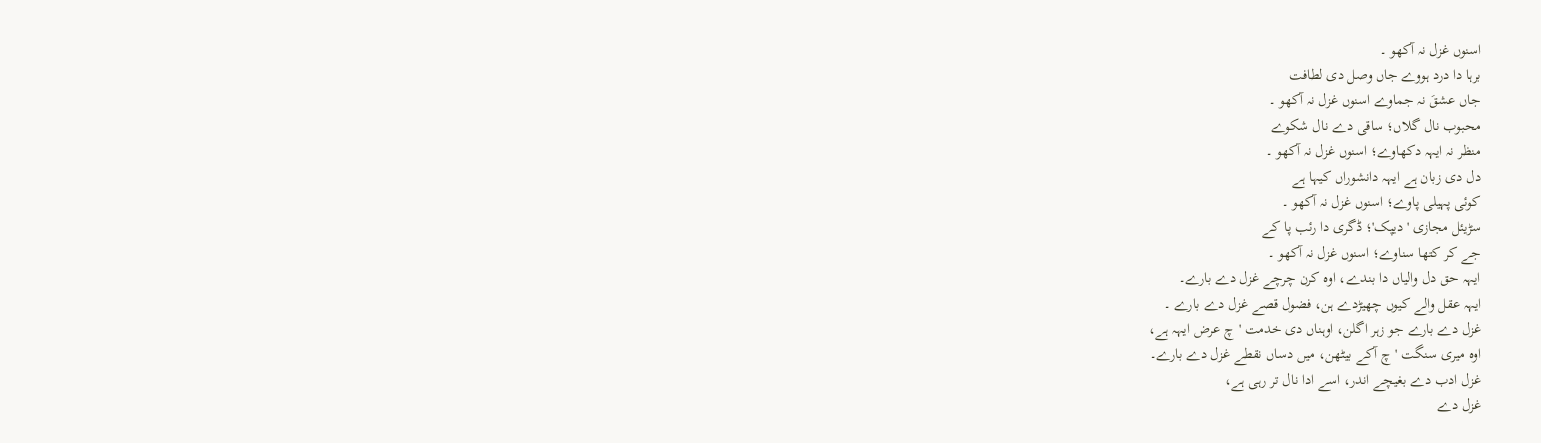اسنوں غزل نہ آکھو ۔
برہا دا درد ہووے جاں وصل دی لطافت
جاں عشقَ نہ جماوے اسنوں غزل نہ آکھو ۔
محبوب نال گلاں؛ ساقی دے نال شکوے
منظر نہ ایہہ دکھاوے؛ اسنوں غزل نہ آکھو ۔
دل دی زبان ہے ایہہ دانشوراں کیہا ہے
کوئی پہیلی پاوے؛ اسنوں غزل نہ آکھو ۔
سڑیئل مجازی 'دیپک'؛ ڈگری دا رئب پا کے
جے کر کتھا سناوے؛ اسنوں غزل نہ آکھو ۔
ایہہ حق دل والیاں دا بندے، اوہ کرن چرچے غزل دے بارے۔
ایہہ عقل والے کیوں چھیڑدے ہن، فضول قصے غزل دے بارے ۔
غزل دے بارے جو زہر اگلن، اوہناں دی خدمت 'چ عرض ایہہ ہے،
اوہ میری سنگت 'چ آکے بیٹھن، میں دساں نقطے غزل دے بارے۔
غزل ادب دے بغیچے اندر، اسے ادا نال تر رہی ہے،
غزل دے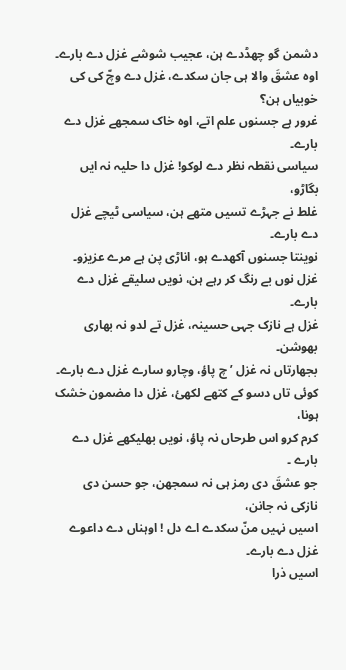دشمن گو چھڈدے ہن، عجیب شوشے غزل دے بارے۔
اوہ عشقَ والا ہی جان سکدے، غزل دے وچّ کی کی خوبیاں ہن؟
غرور ہے جسنوں علم اتے، اوہ خاک سمجھے غزل دے بارے۔
سیاسی نقطہ نظر دے لوکو! غزل دا حلیہ نہ ایں بگاڑو،
غلط نے جہڑے تسیں متھے ہن، سیاسی ٹیچے غزل دے بارے۔
نوینتا جسنوں آکھدے ہو، اناڑی پن ہے مرے عزیزو۔
غزل نوں بے رنگ کر رہے ہن، نویں سلیقے غزل دے بارے۔
غزل ہے نازک جہی حسینہ، غزل تے لدو نہ بھاری بھوشن۔
بجھارتاں نہ غزل ’چ پاؤ، وچارو سارے غزل دے بارے۔
کوئی تاں دسو کے کتھے لکھئ، غزل دا مضمون خشک ہونا،
کرم کرو اس طرحاں نہ پاؤ، نویں بھلیکھے غزل دے بارے ۔
جو عشقَ دی رمز ہی نہ سمجھن، جو حسن دی نازکی نہ جانن،
اسیں نہیں منّ سکدے اے دل ! اوہناں دے داعوے غزل دے بارے۔
اسیں ذرا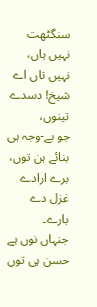سنگٹھت نہیں ہاں، نہیں تاں اے شیخ! دسدے تینوں،
جو بے-وجہ ہی بنائے ہن توں، برے ارادے غزل دے بارے۔
جنہاں نوں ہے حسن ہی توں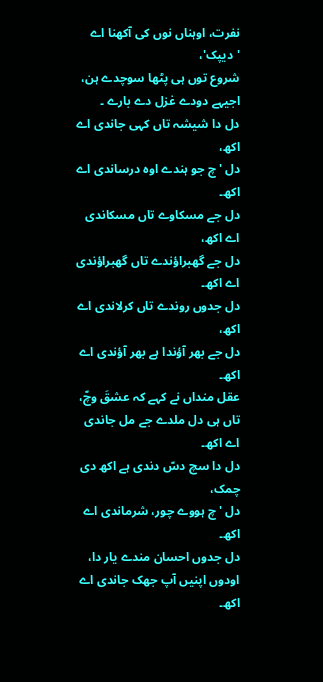نفرت، اوہناں نوں کی آکھنا اے 'دیپک'،
شروع توں ہی پٹھا سوچدے ہن، اجیہے دودے غزل دے بارے ۔
دل دا شیشہ تاں کہی جاندی اے اکھ،
دل 'چ جو ہندے اوہ درساندی اے اکھ۔
دل جے مسکاوے تاں مسکاندی اے اکھ،
دل جے گھبراؤندے تاں گھبراؤندی اے اکھ۔
دل جدوں روندے تاں کرلاندی اے اکھ،
دل جے بھر آؤندا ہے بھر آؤندی اے اکھ۔
عقل منداں نے کہے کہ عشقَ وچّ،
تاں ہی دل ملدے جے مل جاندی اے اکھ۔
دل دا سچ دسّ دندی ہے اکھ دی چمک،
دل 'چ ہووے چور، شرماندی اے اکھ۔
دل جدوں احسان مندے یار دا،
اودوں اپنیں آپ جھک جاندی اے اکھ۔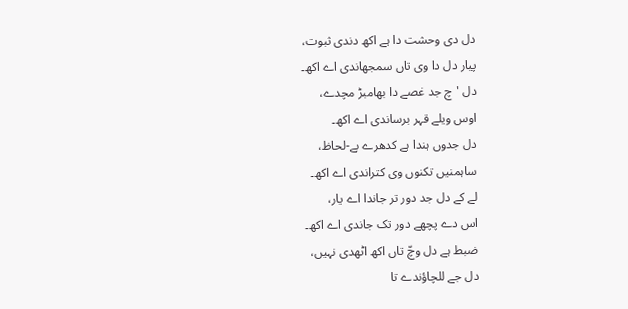دل دی وحشت دا ہے اکھ دندی ثبوت،
پیار دل دا وی تاں سمجھاندی اے اکھ۔
دل 'چ جد غصے دا بھامبڑ مچدے،
اوس ویلے قہر برساندی اے اکھ۔
دل جدوں ہندا ہے کدھرے بے-لحاظ،
ساہمنیں تکنوں وی کتراندی اے اکھ۔
لے کے دل جد دور تر جاندا اے یار،
اس دے پچھے دور تک جاندی اے اکھ۔
ضبط ہے دل وچّ تاں اکھ اٹھدی نہیں،
دل جے للچاؤندے تا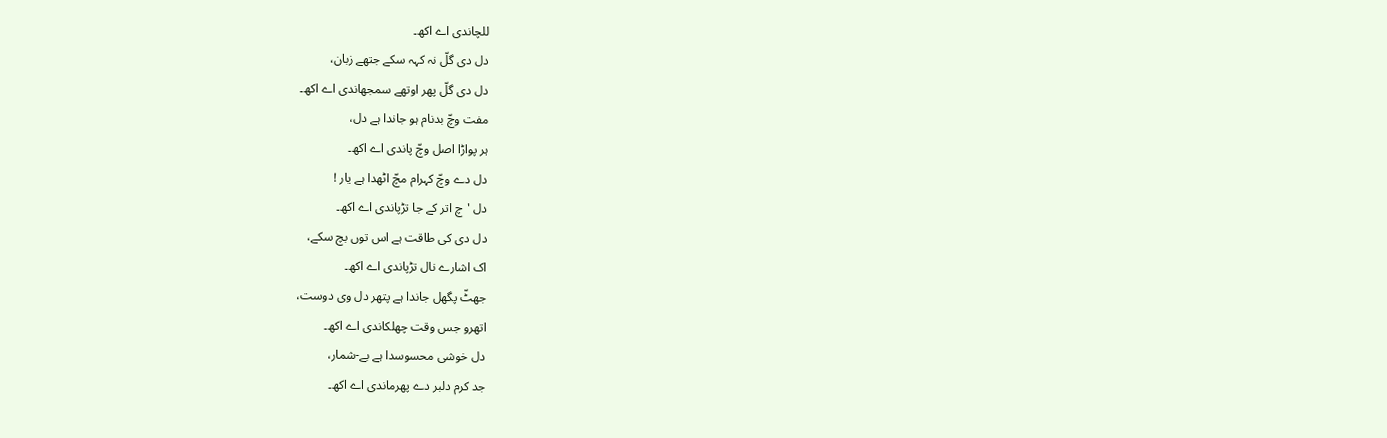للچاندی اے اکھ۔
دل دی گلّ نہ کہہ سکے جتھے زبان،
دل دی گلّ پھر اوتھے سمجھاندی اے اکھ۔
مفت وچّ بدنام ہو جاندا ہے دل،
ہر پواڑا اصل وچّ پاندی اے اکھ۔
دل دے وچّ کہرام مچّ اٹھدا ہے یار !
دل 'چ اتر کے جا تڑپاندی اے اکھ۔
دل دی کی طاقت ہے اس توں بچ سکے،
اک اشارے نال تڑپاندی اے اکھ۔
جھٹّ پگھل جاندا ہے پتھر دل وی دوست،
اتھرو جس وقت چھلکاندی اے اکھ۔
دل خوشی محسوسدا ہے بے-شمار،
جد کرم دلبر دے پھرماندی اے اکھ۔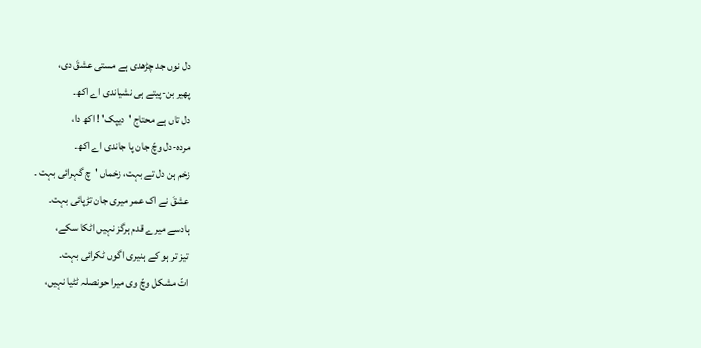دل نوں جد چڑھدی ہے مستی عشقَ دی،
پھیر بن-پیتے ہی نشیاندی اے اکھ۔
دل تاں ہے محتاج 'دیپک' ! اکھ دا،
مردہ-دل وچّ جان پا جاندی اے اکھ۔
زخم ہن دل تے بہت، زخماں 'چ گہرائی بہت ۔
عشقَ نے اک عمر میری جان تڑپائی بہت۔
ہادسے میرے قدم ہرگز نہیں اٹکا سکے،
تیز تر ہو کے ہنیری اگوں ٹکرائی بہت۔
اتّ مشکل وچّ وی میرا حونصلہ ٹٹیا نہیں،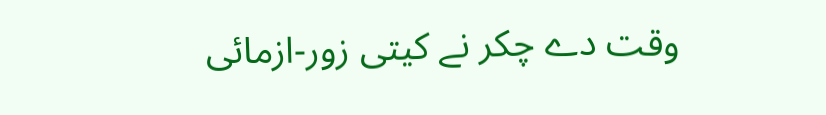وقت دے چکر نے کیتی زور-ازمائی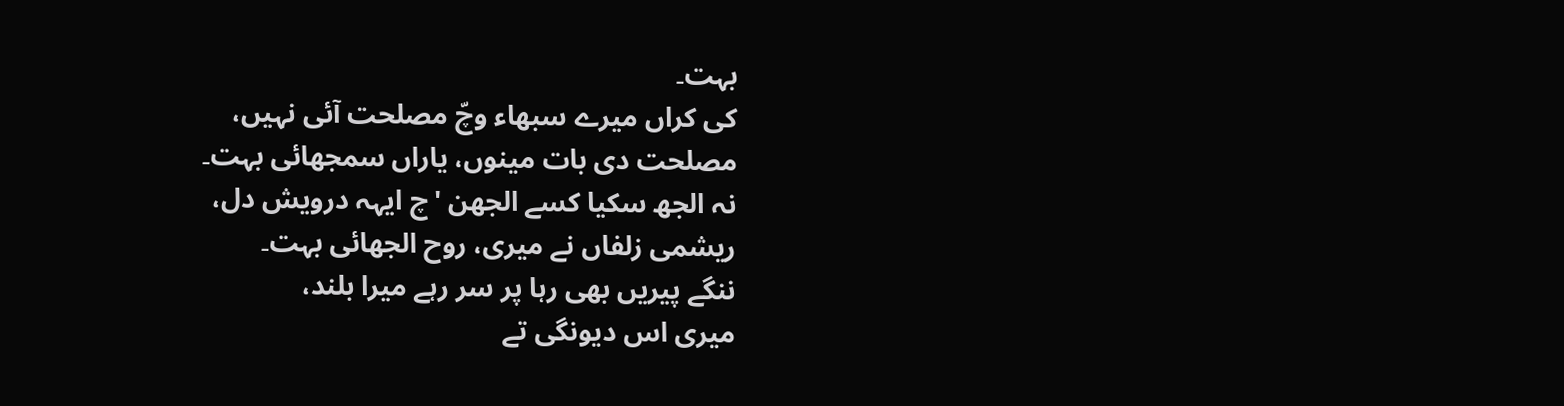بہت۔
کی کراں میرے سبھاء وچّ مصلحت آئی نہیں،
مصلحت دی بات مینوں، یاراں سمجھائی بہت۔
نہ الجھ سکیا کسے الجھن 'چ ایہہ درویش دل،
ریشمی زلفاں نے میری، روح الجھائی بہت۔
ننگے پیریں بھی رہا پر سر رہے میرا بلند،
میری اس دیونگی تے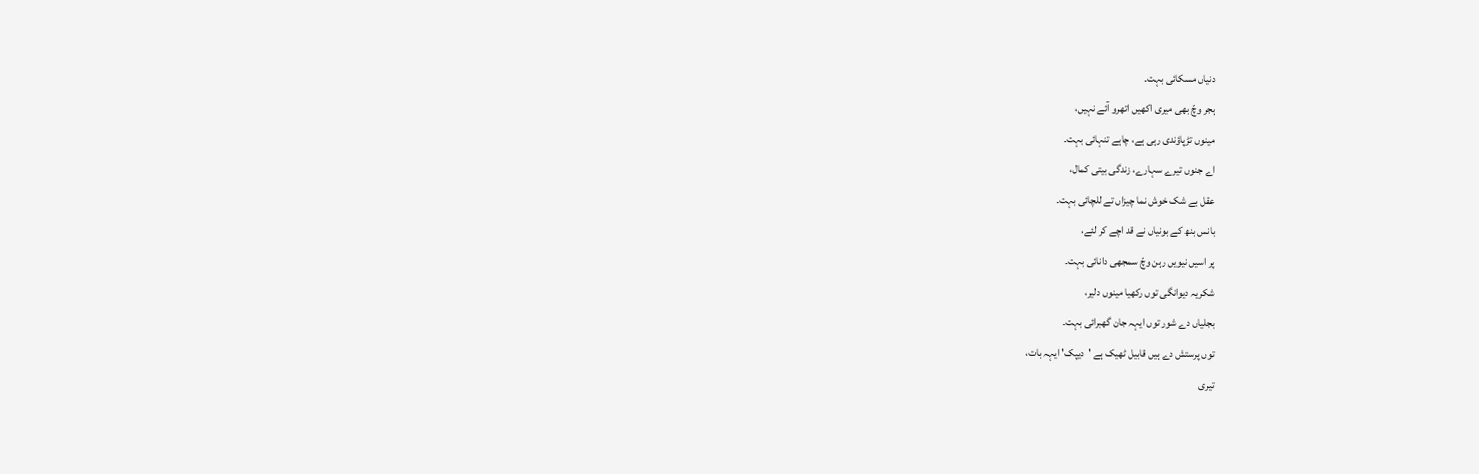دنیاں مسکائی بہت۔
ہجر وچّ بھی میری اکھیں اتھرو آئے نہیں،
مینوں تڑپاؤندی رہی ہے، چاہے تنہائی بہت۔
اے جنوں تیرے سہارے، زندگی بیتی کمال،
عقل بے شک خوش نما چیزاں تے للچائی بہت۔
بانس بنھ کے بونیاں نے قد اچے کر لئے،
پر اسیں نیویں رہن وچّ سمجھی دانائی بہت۔
شکریہ دیوانگی توں رکھیا مینوں دلیر،
بجلیاں دے شور توں ایہہ جان گھبرائی بہت۔
توں پرستش دے ہیں قابیل ٹھیک ہے 'دیپک' ایہہ بات،
تیری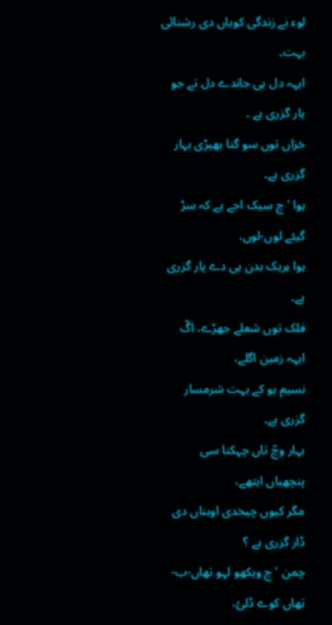لوء نے زندگی کویاں دی رشنائی بہت۔
ایہہ دل ہی جاندے دل تے جو یار گزری ہے ۔
خزاں توں سو گنا بھیڑی بہار گزری ہے۔
ہوا 'چ سیک اجے ہے کہ سڑ گیئے لوں-لوں،
ہوا ہریک بدن ہی دے پار گزری ہے۔
فلک توں شعلے جھڑے، اگّ ایہہ زمین اگلے،
نسیم ہو کے بہت شرمسار گزری ہے۔
بہار وچّ تاں چہکنا سی پنچھیاں ایتھے،
مگر کیوں چیخدی اوہناں دی ڈار گزری ہے ؟
چمن 'چ ویکھو لہو تھاں-ب-تھاں کوے ڈلئ،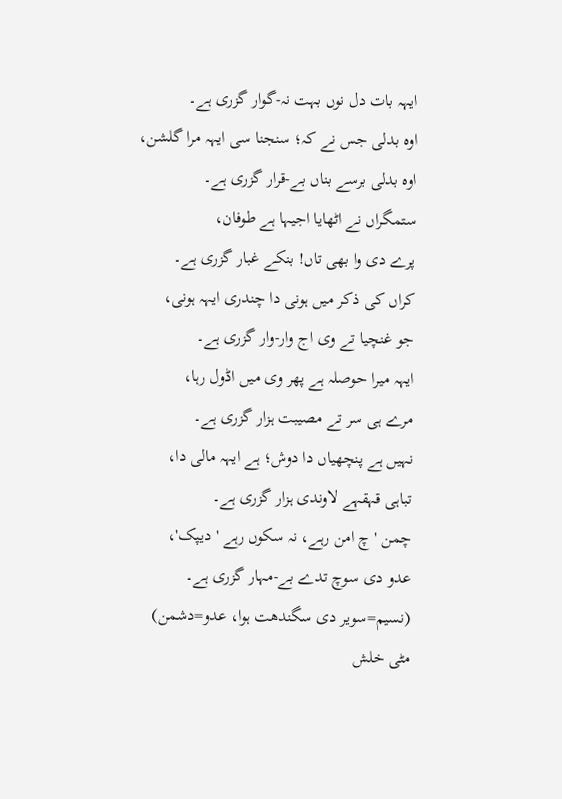ایہہ بات دل نوں بہت نہ-گوار گزری ہے۔
اوہ بدلی جس نے کہ؛ سنجنا سی ایہہ مرا گلشن،
اوہ بدلی برسے بناں بے-قرار گزری ہے۔
ستمگراں نے اٹھایا اجیہا ہے طوفان،
پرے دی وا بھی تاں! بنکے غبار گزری ہے۔
کراں کی ذکر میں ہونی دا چندری ایہہ ہونی،
جو غنچیا تے وی اج وار-وار گزری ہے۔
ایہہ میرا حوصلہ ہے پھر وی میں اڈول رہا،
مرے ہی سر تے مصیبت ہزار گزری ہے۔
نہیں ہے پنچھیاں دا دوش؛ ہے ایہہ مالی دا،
تباہی قہقہے لاوندی ہزار گزری ہے۔
چمن 'چ امن رہے، نہ سکوں رہے 'دیپک'،
عدو دی سوچ تدے بے-مہار گزری ہے۔
(نسیم=سویر دی سگندھت ہوا، عدو=دشمن)
مٹی خلش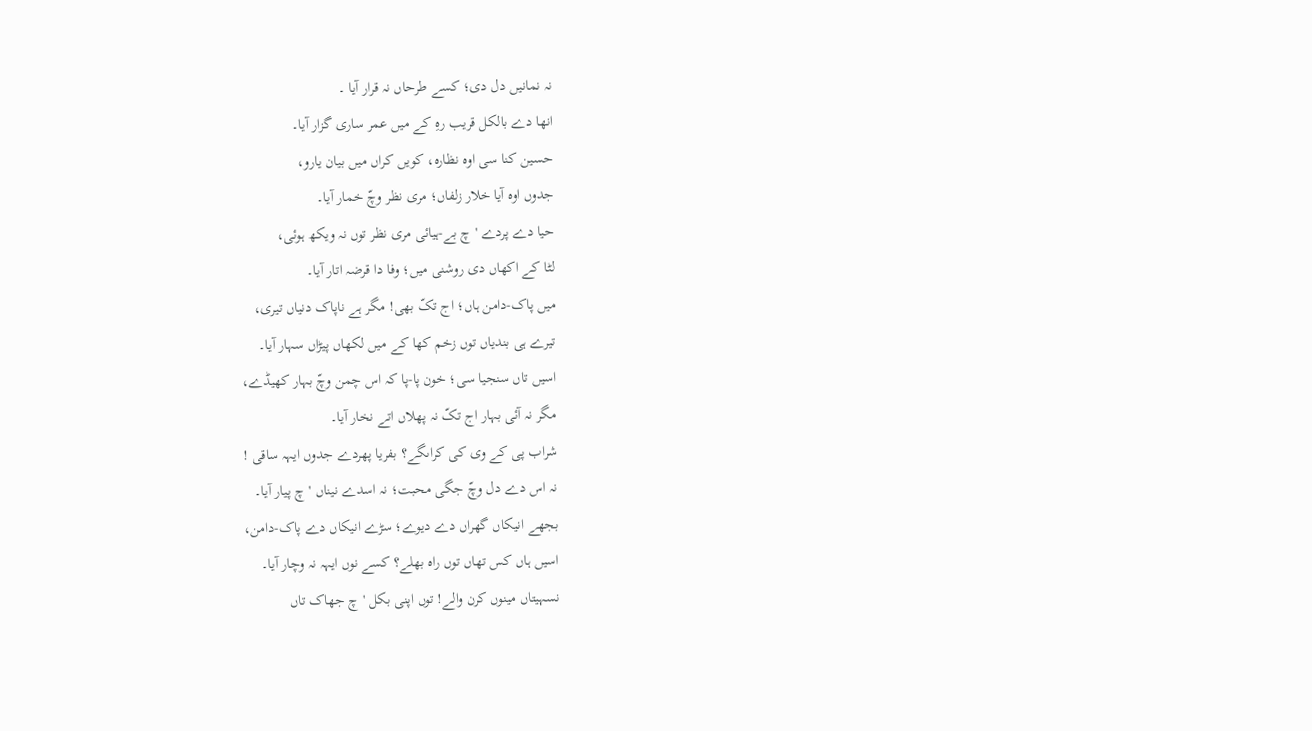نہ نمانیں دل دی؛ کسے طرحاں نہ قرار آیا ۔
انھا دے بالکل قریب رہِ کے میں عمر ساری گزار آیا۔
حسین کنا سی اوہ نظارہ، کویں کراں میں بیان یارو،
جدوں اوہ آیا خلار زلفاں؛ مری نظر وچّ خمار آیا۔
حیا دے پردے 'چ بے-ہیائی مری نظر توں نہ ویکھ ہوئی،
لٹا کے اکھاں دی روشنی میں؛ وفا دا قرضہ اتار آیا۔
میں پاک-دامن ہاں؛ اج تکّ بھی! مگر ہے ناپاک دنیاں تیری،
تیرے ہی بندیاں توں زخم کھا کے میں لکھاں پیڑاں سہار آیا۔
اسیں تاں سنجیا سی؛ خون پا-پا کہ اس چمن وچّ بہار کھیڈے،
مگر نہ آئی بہار اج تکّ نہ پھلاں اتے نخار آیا۔
شراب پی کے وی کی کراںگے؟ بفریا پھردے جدوں ایہہ ساقی !
نہ اس دے دل وچّ جگی محبت؛ نہ اسدے نیناں 'چ پیار آیا۔
بجھے انیکاں گھراں دے دیوے؛ سڑے انیکاں دے پاک-دامن،
اسیں ہاں کس تھاں توں راہ بھلے؟ کسے نوں ایہہ نہ وچار آیا۔
نسہیتاں مینوں کرن والے! توں اپنی بکل 'چ جھاک تاں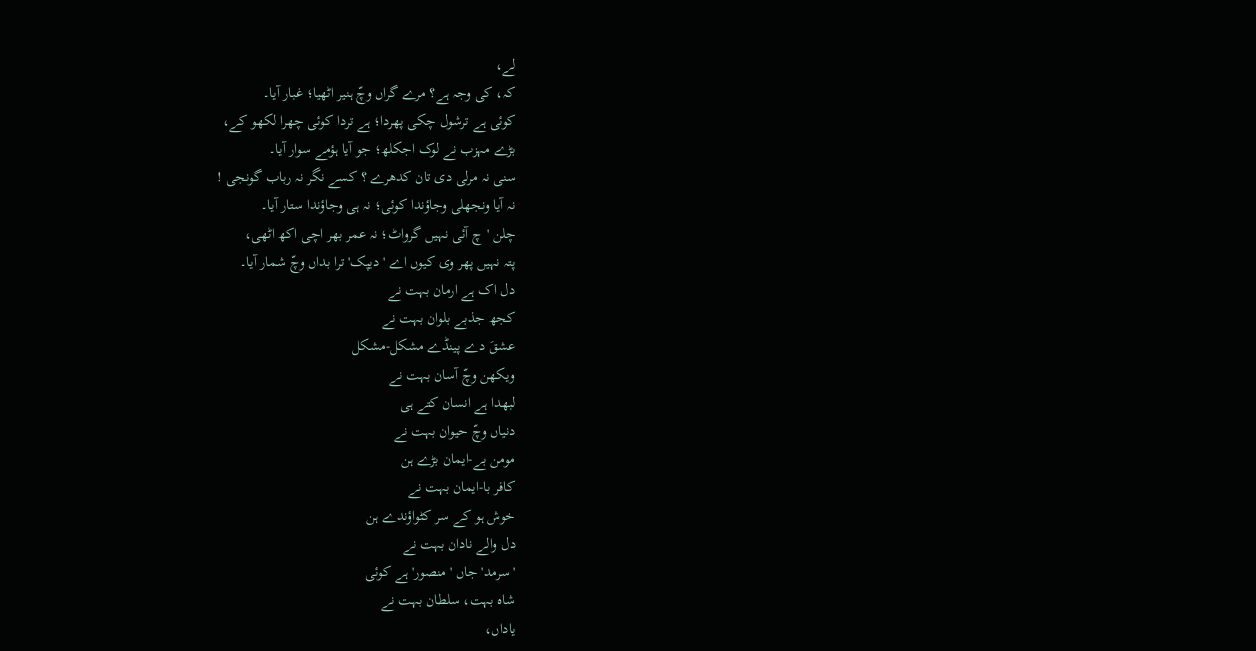لے،
کہ، کی وجہ ہے؟ مرے گراں وچّ ہنیر اٹھیا؛ غبار آیا۔
کوئی ہے ترشول چکی پھردا؛ ہے تردا کوئی چھرا لکھو کے،
بڑے مہزب نے لوک اجکلھ؛ جو آیا ہؤمے سوار آیا۔
سنی نہ مرلی دی تان کدھرے ؟ کسے نگر نہ رباب گونجی !
نہ آیا ونجھلی وجاؤندا کوئی؛ نہ ہی وجاؤندا ستار آیا۔
چلن 'چ آئی نہیں گرواٹ؛ نہ عمر بھر اچی اکھ اٹھی،
پتہ نہیں پھر وی کیوں اے 'دیپک' ترا بداں وچّ شمار آیا۔
دل اک ہے ارمان بہت نے
کجھ جذبے بلوان بہت نے
عشقَ دے پینڈے مشکل-مشکل
ویکھن وچّ آسان بہت نے
لبھدا ہے انسان کتے ہی
دنیاں وچّ حیوان بہت نے
مومن بے-ایمان بڑے ہن
کافر با-ایمان بہت نے
خوش ہو کے سر کٹواؤندے ہن
دل والے نادان بہت نے
'سرمد' جاں 'منصور' ہے کوئی
شاہ بہت، سلطان بہت نے
یاداں،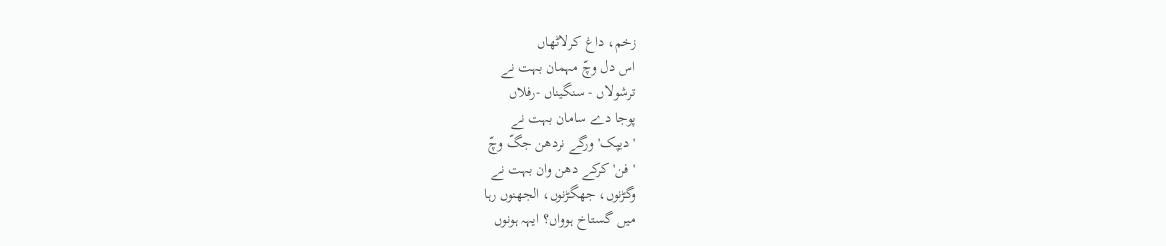زخم، داغ کرلاٹھاں
اس دل وچّ مہمان بہت نے
ترشولاں - سنگیناں -رفلاں
پوجا دے سامان بہت نے
'دیپک' ورگے نردھن جگّ وچّ
'فن' کرکے دھن وان بہت نے
وگڑنوں، جھگڑنوں، الجھنوں رہا
میں گستاخ ہوواں؟ ایہہ ہونوں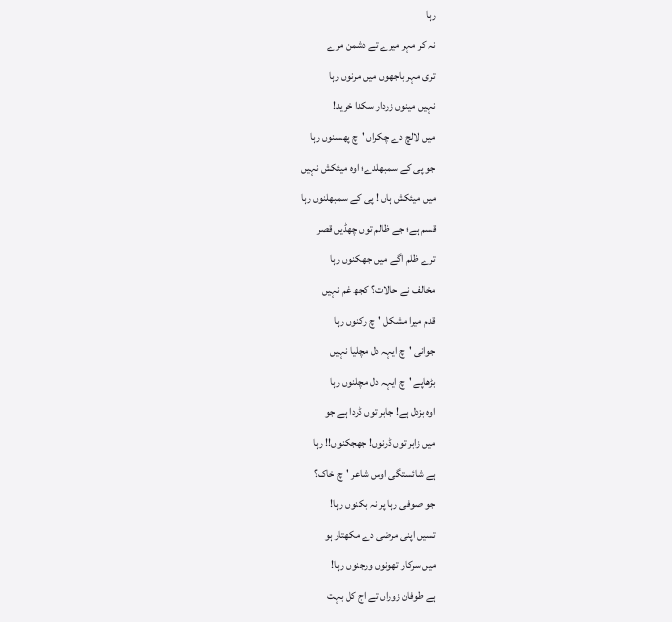رہا
نہ کر مہر میرے تے دشمن مرے
تری مہر باجھوں میں مرنوں رہا
نہیں مینوں زردار سکدا خرید!
میں لالچ دے چکراں 'چ پھسنوں رہا
جو پی کے سمبھلدے؛ اوہ میئکش نہیں
میں میئکش ہاں ! پی کے سمبھلنوں رہا
قسم ہے؛ جے ظالم توں چھڈیں قصر
ترے ظلم اگے میں جھکنوں رہا
مخالف نے حالات؟ کجھ غم نہیں
قدم میرا مشکل 'چ رکنوں رہا
جوانی 'چ ایہہ دل مچلیا نہیں
بڑھاپے 'چ ایہہ دل مچلنوں رہا
اوہ بزدل ہے! جابر توں ڈردا ہے جو
میں زابر توں ڈرنوں! جھجکنوں!! رہا
ہے شائستگی اوس شاعر 'چ خاک؟
جو صوفی رہا پر نہ بکنوں رہا!
تسیں اپنی مرضی دے مکھتار ہو
میں سرکار تھونوں ورجنوں رہا!
ہے طوفان زوراں تے اج کل بہت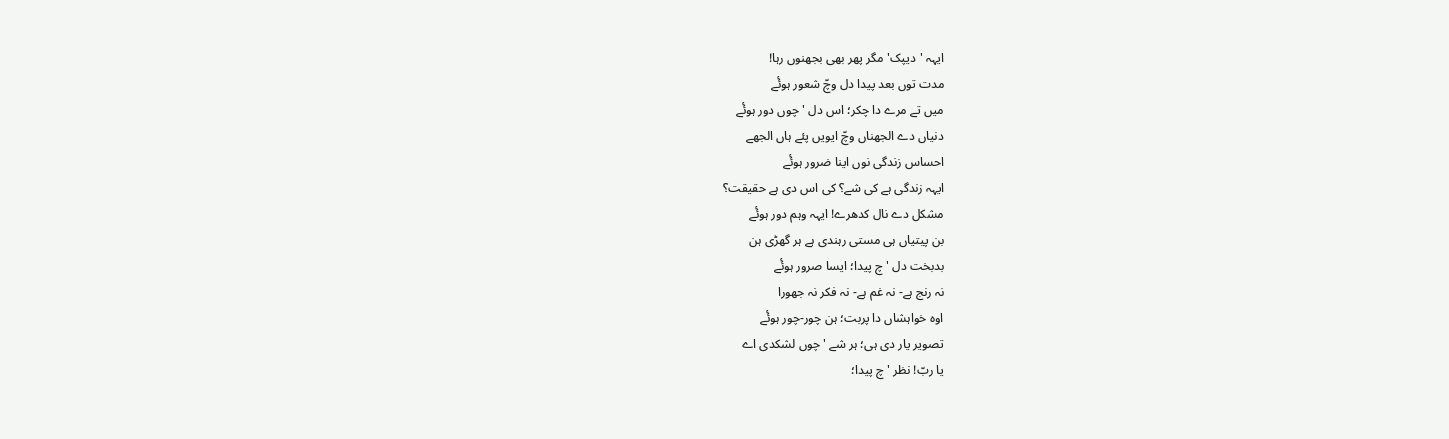ایہہ 'دیپک' مگر پھر بھی بجھنوں رہا!
مدت توں بعد پیدا دل وچّ شعور ہوئٔے
میں تے مرے دا چکر؛ اس دل 'چوں دور ہوئٔے
دنیاں دے الجھناں وچّ ایویں پئے ہاں الجھے
احساس زندگی نوں اینا ضرور ہوئٔے
ایہہ زندگی ہے کی شے؟ کی اس دی ہے حقیقت؟
مشکل دے نال کدھرے! ایہہ وہم دور ہوئٔے
بن پیتیاں ہی مستی رہندی ہے ہر گھڑی ہن
بدبخت دل 'چ پیدا؛ ایسا صرور ہوئٔے
نہ رنج ہے- نہ غم ہے- نہ فکر نہ جھورا
اوہ خواہشاں دا پربت؛ ہن چور-چور ہوئٔے
تصویر یار دی ہی؛ ہر شے 'چوں لشکدی اے
یا ربّ! نظر 'چ پیدا؛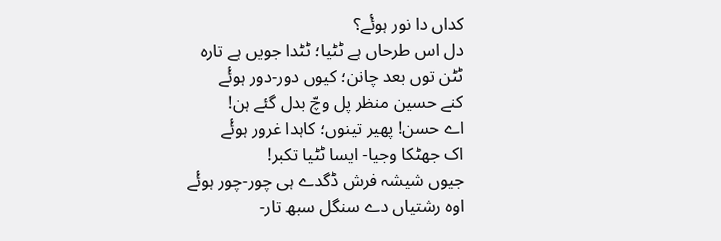کداں دا نور ہوئٔے؟
دل اس طرحاں ہے ٹٹیا؛ ٹٹدا جویں ہے تارہ
ٹٹن توں بعد چانن؛ کیوں دور-دور ہوئٔے
کنے حسین منظر پل وچّ بدل گئے ہن!
اے حسن! پھیر تینوں؛ کاہدا غرور ہوئٔے
اک جھٹکا وجیا- ایسا ٹٹیا تکبر!
جیوں شیشہ فرش ڈگدے ہی چور-چور ہوئٔے
اوہ رشتیاں دے سنگل سبھ تار-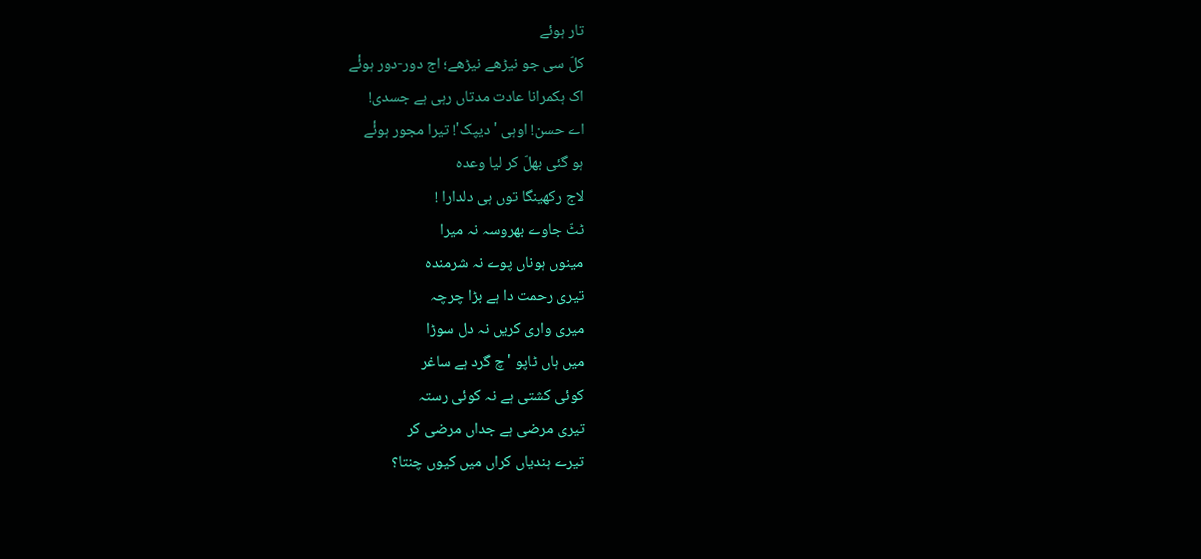تار ہوئے
کلّ سی جو نیڑھے نیڑھے؛ اج دور-دور ہوئٔے
اک ہکمرانا عادت مدتاں رہی ہے جسدی!
اے حسن! اوہی 'دیپک'! تیرا مجور ہوئٔے
ہو گئی بھلّ کر لیا وعدہ
لاج رکھینگا توں ہی دلدارا !
ٹٹّ جاوے بھروسہ نہ میرا
مینوں ہوناں پوے نہ شرمندہ
تیری رحمت دا ہے بڑا چرچہ
میری واری کریں نہ دل سوڑا
میں ہاں ٹاپو 'چ گرد ہے ساغر
کوئی کشتی ہے نہ کوئی رستہ
تیری مرضی ہے جداں مرضی کر
تیرے ہندیاں کراں میں کیوں چنتا؟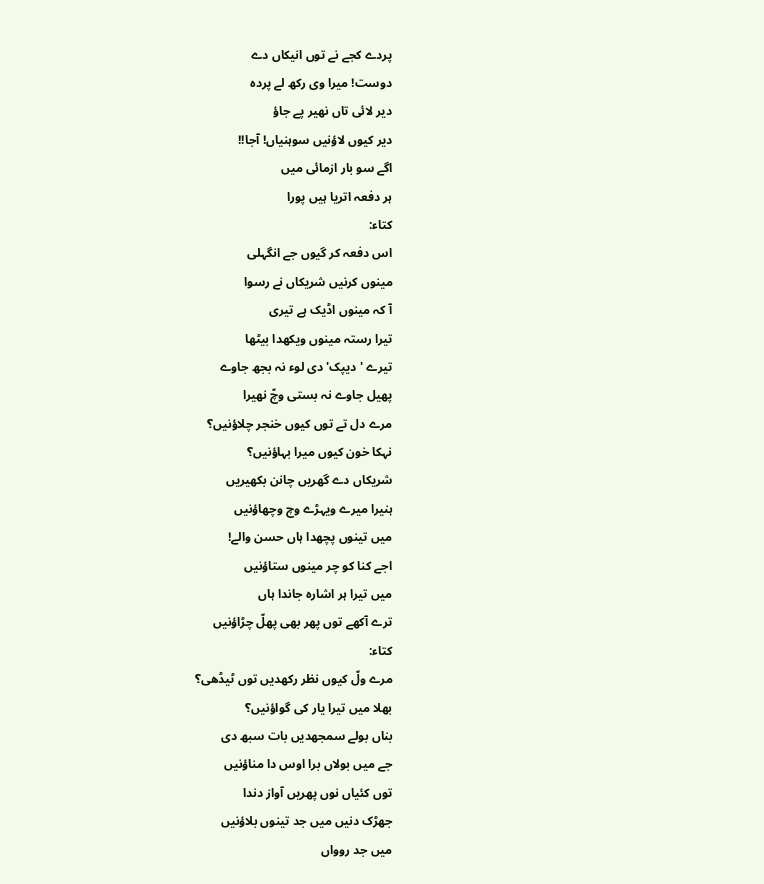پردے کجے نے توں انیکاں دے
دوست! میرا وی رکھ لے پردہ
دیر لائی تاں نھیر پے جاؤ
دیر کیوں لاؤنیں سوہنیاں! آجا!!
اگے سو بار ازمائی میں
ہر دفعہ اتریا ہیں پورا
کتاء:
اس دفعہ کر گیوں جے انگہلی
مینوں کرنیں شریکاں نے رسوا
آ کہ مینوں اڈیک ہے تیری
تیرا رستہ مینوں ویکھدا بیٹھا
تیرے 'دیپک' دی لوء نہ بجھ جاوے
پھیل جاوے نہ بستی وچّ نھیرا
مرے دل تے توں کیوں خنجر چلاؤنیں؟
نہکا خون کیوں میرا بہاؤنیں؟
شریکاں دے گھریں چانن بکھیریں
ہنیرا میرے ویہڑے وچ وچھاؤنیں
میں تینوں پچھدا ہاں حسن والے!
اجے کنا کو چر مینوں ستاؤنیں
میں تیرا ہر اشارہ جاندا ہاں
ترے آکھے توں پھر بھی پھلّ چڑاؤنیں
کتاء:
مرے ولّ کیوں نظر رکھدیں توں ٹیڈھی؟
بھلا میں تیرا یار کی گواؤنیں؟
بناں بولے سمجھدیں بات سبھ دی
جے میں بولاں برا اوس دا مناؤنیں
توں کئیاں نوں پھریں آواز دندا
جھڑک دنیں میں جد تینوں بلاؤنیں
میں جد روواں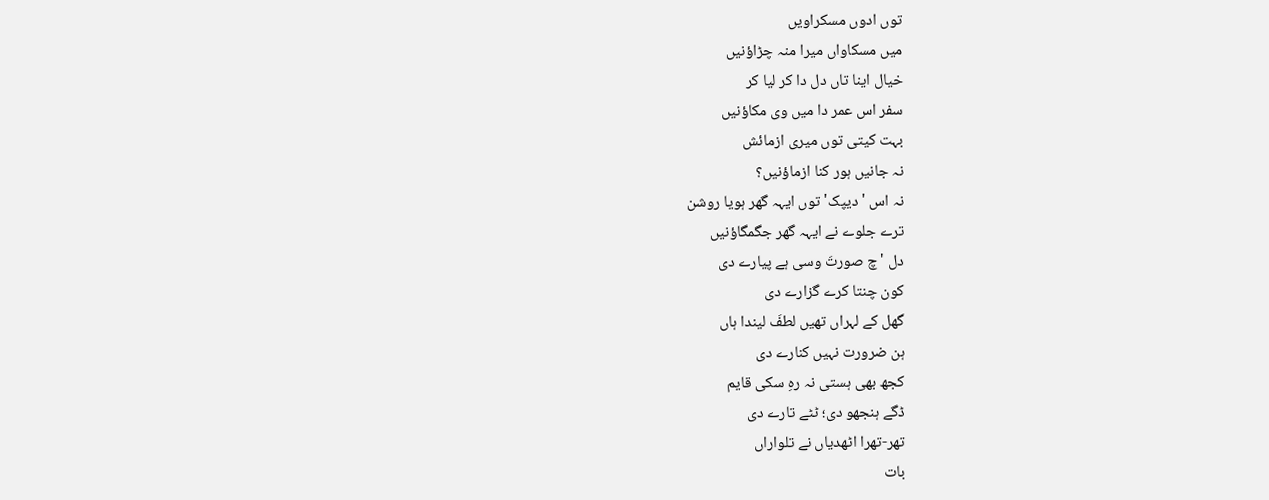توں ادوں مسکراویں
میں مسکاواں میرا منہ چڑاؤنیں
خیال اینا تاں دل دا کر لیا کر
سفر اس عمر دا میں وی مکاؤنیں
بہت کیتی توں میری ازمائش
نہ جانیں ہور کنا ازماؤنیں؟
نہ اس 'دیپک' توں ایہہ گھر ہویا روشن
ترے جلوے نے ایہہ گھر جگمگاؤنیں
دل 'چ صورتَ وسی ہے پیارے دی
کون چنتا کرے گزارے دی
گھل کے لہراں تھیں لطفَ لیندا ہاں
ہن ضرورت نہیں کنارے دی
کجھ بھی ہستی نہ رہِ سکی قایم
ڈگے ہنجھو دی؛ ٹٹے تارے دی
تھر-تھرا اٹھدیاں نے تلواراں
بات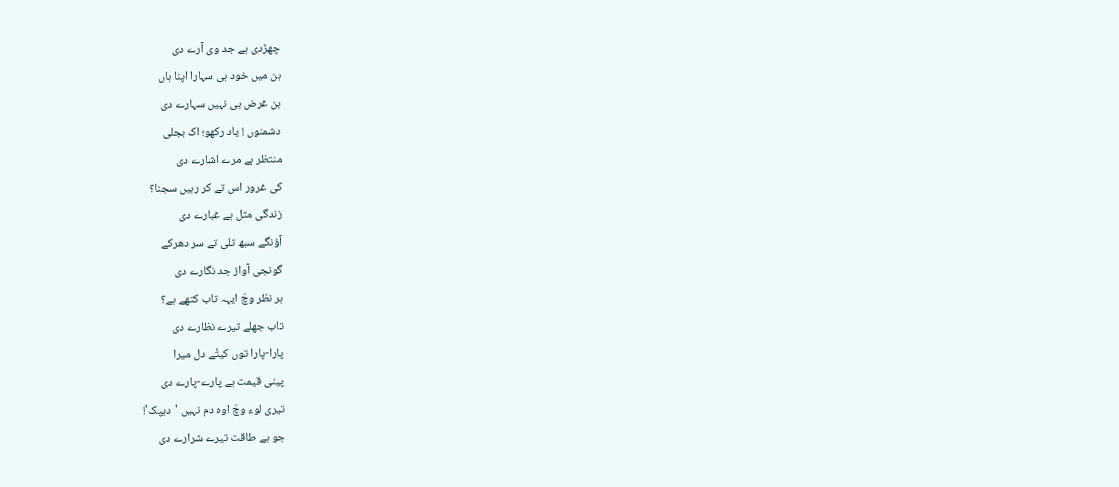چھڑدی ہے جد وی آرے دی
ہن میں خود ہی سہارا اپنا ہاں
ہن غرض ہی نہیں سہارے دی
دشمنوں ! یاد رکھو؛ اک بجلی
منتظر ہے مرے اشارے دی
کی غرور اس تے کر رہیں سجنا؟
زندگی مثل ہے غبارے دی
آؤنگے سبھ تلی تے سر دھرکے
گونجی آواز جد نگارے دی
ہر نظر وچّ ایہہ تاب کتھے ہے؟
تاب جھلے تیرے نظارے دی
پارا-پارا توں کیتٔے دل میرا
پینی قیمت ہے پارے-پارے دی
تیری لوء وچّ اوہ دم نہیں 'دیپک'!
جو ہے طاقت تیرے شرارے دی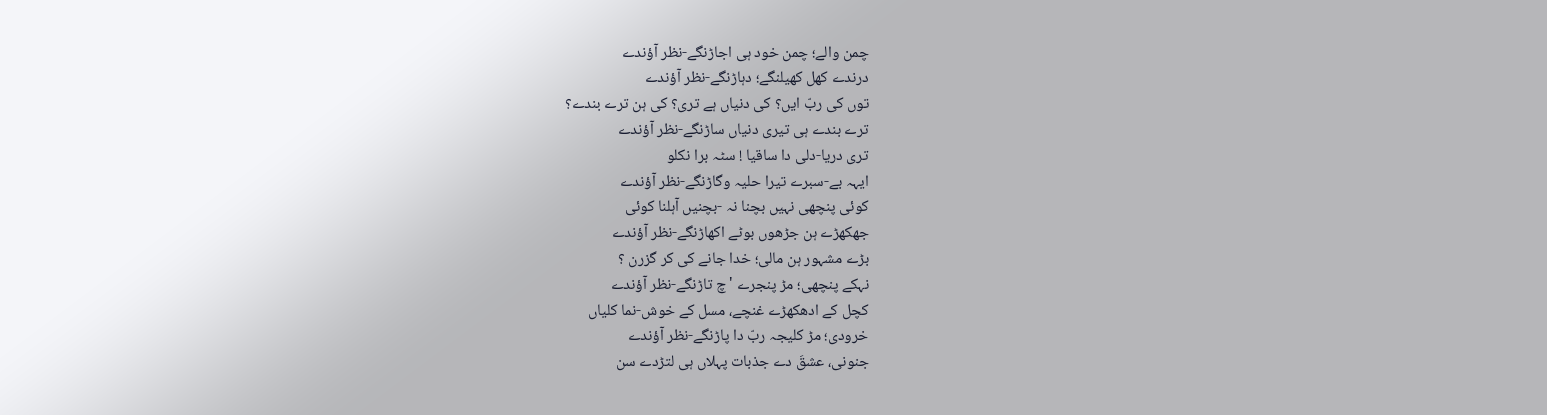چمن والے؛ چمن خود ہی اجاڑنگے-نظر آؤندے
درندے کھل کھیلنگے؛ دہاڑنگے-نظر آؤندے
توں کی ربّ ایں؟ کی دنیاں ہے تری؟ کی ہن ترے بندے؟
ترے بندے ہی تیری دنیاں ساڑنگے-نظر آؤندے
تری دریا-دلی دا ساقیا ! سٹہ برا نکلو
ایہہ بے-سبرے تیرا حلیہ وگاڑنگے-نظر آؤندے
کوئی پنچھی نہیں بچنا نہ -بچنیں آہلنا کوئی
جھکھڑے ہن جڑھوں بوٹے اکھاڑنگے-نظر آؤندے
بڑے مشہور ہن مالی؛ خدا جانے کی کر گزرن ؟
نہکے پنچھی؛ مڑ پنجرے 'چ تاڑنگے-نظر آؤندے
کچل کے ادھکھڑے غنچے، مسل کے خوش-نما کلیاں
خرودی؛ مڑ کلیجہ ربّ دا پاڑنگے-نظر آؤندے
جنونی، عشقَ دے جذبات پہلاں ہی لتڑدے سن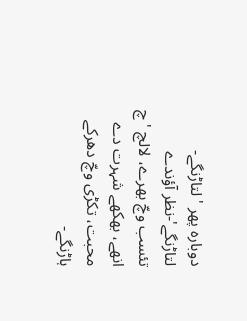دوبارہ پھر 'لتاڑنگے-لتاڑنگے'-نظر آؤندے
تئسب وچّ بھرے، لالچ 'چ انھے، بھکھے شہرت دے
محبت، تکڑی وچّ دھرکے ہاڑنگے-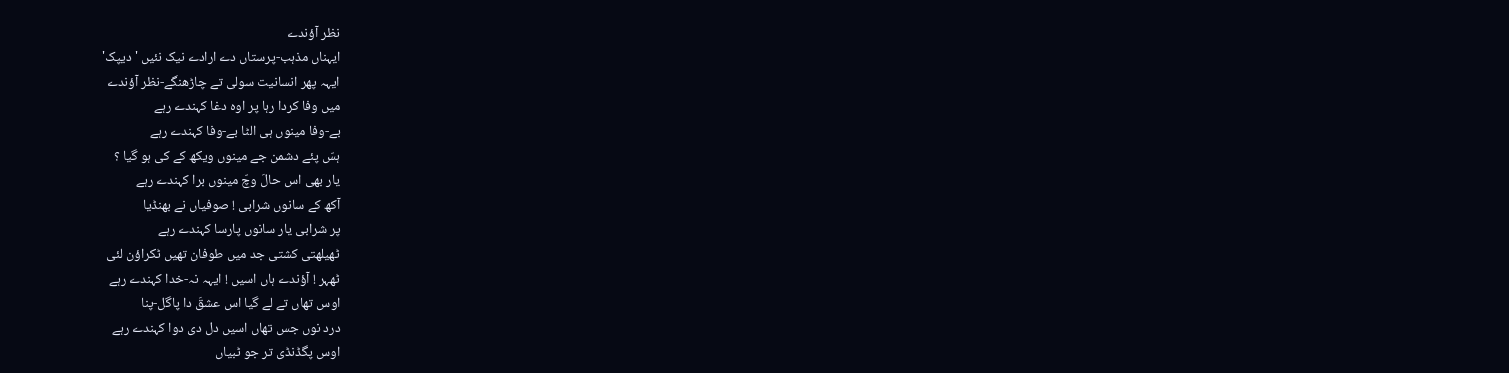نظر آؤندے
ایہناں مذہب-پرستاں دے ارادے نیک نئیں 'دیپک'
ایہہ پھر انسانیت سولی تے چاڑھنگے-نظر آؤندے
میں وفا کردا رہا پر اوہ دغا کہندے رہے
بے-وفا مینوں ہی الٹا بے-وفا کہندے رہے
ہسّ پئے دشمن جے مینوں ویکھ کے کی ہو گیا ؟
یار بھی اس حالَ وچّ مینوں برا کہندے رہے
آکھ کے سانوں شرابی ! صوفیاں نے بھنڈیا
پر شرابی یار سانوں پارسا کہندے رہے
ٹھیلھتی کشتی جد میں طوفان تھیں ٹکراؤن لئی
ٹھہر ! آؤندے ہاں اسیں ! ایہہ نہ-خدا کہندے رہے
اوس تھاں تے لے گیا اس عشقَ دا پاگل-پنا
درد نوں جس تھاں اسیں دل دی دوا کہندے رہے
اوس پگڈنڈی تر جو ٹبیاں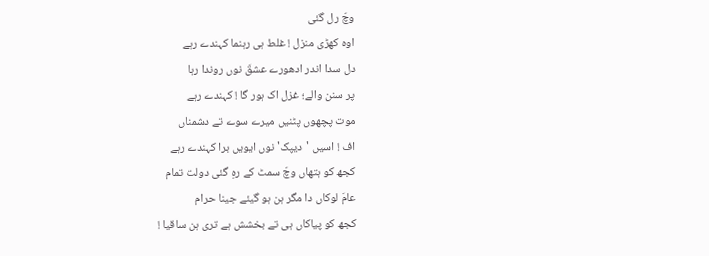وچّ رل گئی
اوہ کھڑی منزل ! غلط ہی رہنما کہندے رہے
دل سدا اندر ادھورے عشقَ نوں روندا رہا
پر سنن والے؛ غزل اک ہور گا ! کہندے رہے
موت پچھوں پٹنیں میرے سوے تے دشمناں
اف ! اسیں 'دیپک' نوں ایویں برا کہندے رہے
کجھ کو ہتھاں وچّ سمٹ کے رہِ گئی دولت تمام
عامَ لوکاں دا مگر ہن ہو گیئے جینا حرام
کجھ کو پیاکاں ہی تے بخشش ہے تری ہن ساقیا !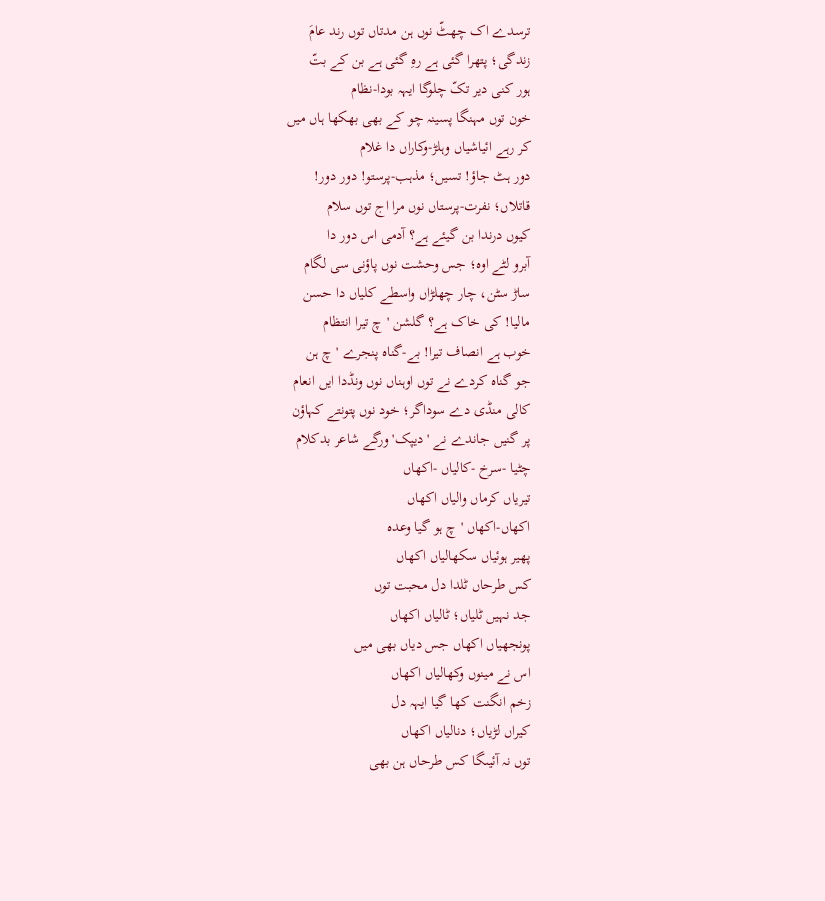ترسدے اک چھٹّ نوں ہن مدتاں توں رند عامَ
زندگی؛ پتھرا گئی ہے رہِ گئی ہے بن کے بتّ
ہور کنی دیر تکّ چلوگا ایہہ بودا-نظام
خون توں مہنگا پسینہ چو کے بھی بھکھا ہاں میں
کر رہے ائیاشیاں وہلڑ-وکاراں دا غلام
دور ہٹ جاؤ! تسیں؛ مذہب-پرستو! دور دور!
قاتلاں؛ نفرت-پرستاں نوں مرا اج توں سلام
کیوں درندا بن گیئے ہے؟ آدمی اس دور دا
آبرو لٹے اوہ؛ جس وحشت نوں پاؤنی سی لگام
ساڑ سٹن، چار چھلڑاں واسطے کلیاں دا حسن
مالیا! کی خاک ہے؟ گلشن 'چ تیرا انتظام
خوب ہے انصاف تیرا! بے-گناہ پنجرے 'چ ہن
جو گناہ کردے نے توں اوہناں نوں ونڈدا ایں انعام
کالی منڈی دے سوداگر؛ خود نوں پتونتے کہاؤن
پر گنیں جاندے نے 'دیپک' ورگے شاعر بدکلام
چٹیا -سرخ -کالیاں -اکھاں
تیریاں کرماں والیاں اکھاں
اکھاں-اکھاں 'چ ہو گیا وعدہ
پھیر ہوئیاں سکھالیاں اکھاں
کس طرحاں ٹلدا دل محبت توں
جد نہیں ٹلیاں؛ ٹالیاں اکھاں
پونجھیاں اکھاں جس دیاں بھی میں
اس نے مینوں وکھالیاں اکھاں
زخم انگنت کھا گیا ایہہ دل
کیراں لڑیاں؛ دنالیاں اکھاں
توں نہ آئیںگا کس طرحاں ہن بھی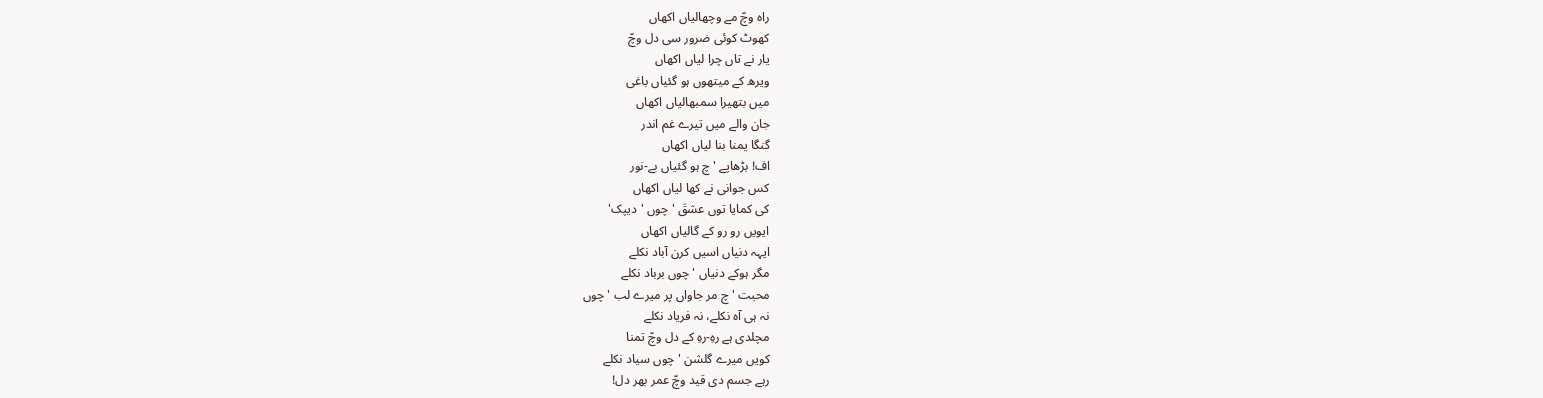راہ وچّ مے وچھالیاں اکھاں
کھوٹ کوئی ضرور سی دل وچّ
یار نے تاں چرا لیاں اکھاں
ویرھ کے میتھوں ہو گئیاں باغی
میں بتھیرا سمبھالیاں اکھاں
جان والے میں تیرے غم اندر
گنگا یمنا بنا لیاں اکھاں
اف! بڑھاپے 'چ ہو گئیاں بے-نور
کس جوانی نے کھا لیاں اکھاں
کی کمایا توں عشقَ 'چوں 'دیپک'
ایویں رو رو کے گالیاں اکھاں
ایہہ دنیاں اسیں کرن آباد نکلے
مگر ہوکے دنیاں 'چوں برباد نکلے
محبت 'چ مر جاواں پر میرے لب 'چوں
نہ ہی آہ نکلے، نہ فریاد نکلے
مچلدی ہے رہِ-رہِ کے دل وچّ تمنا
کویں میرے گلشن 'چوں سیاد نکلے
رہے جسم دی قید وچّ عمر بھر دل!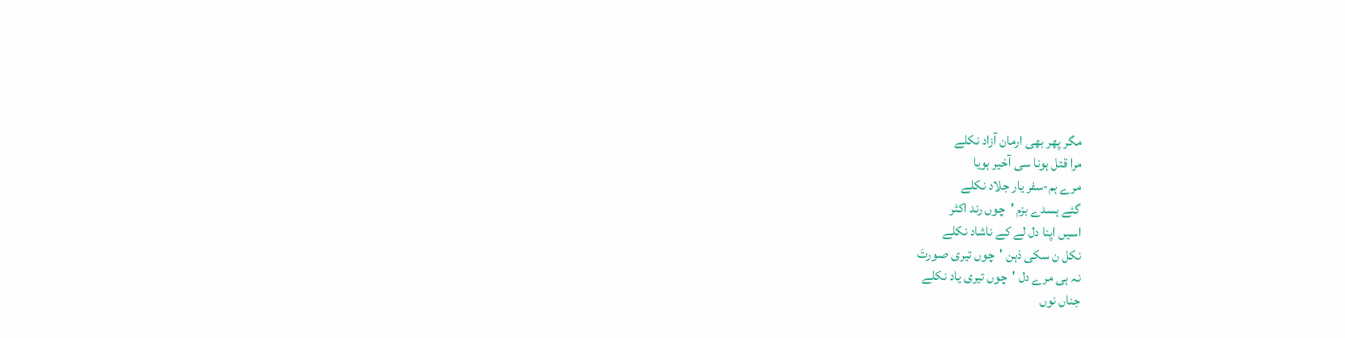مگر پھر بھی ارمان آزاد نکلے
مرا قتل ہونا سی آخیر ہویا
مرے ہم-سفر یار جلاد نکلے
گئے ہسدے بزم 'چوں رند اکثر
اسیں اپنا دل لے کے ناشاد نکلے
نکل ن سکی ذہن 'چوں تیری صورتَ
نہ ہی مرے دل 'چوں تیری یاد نکلے
جناں نوں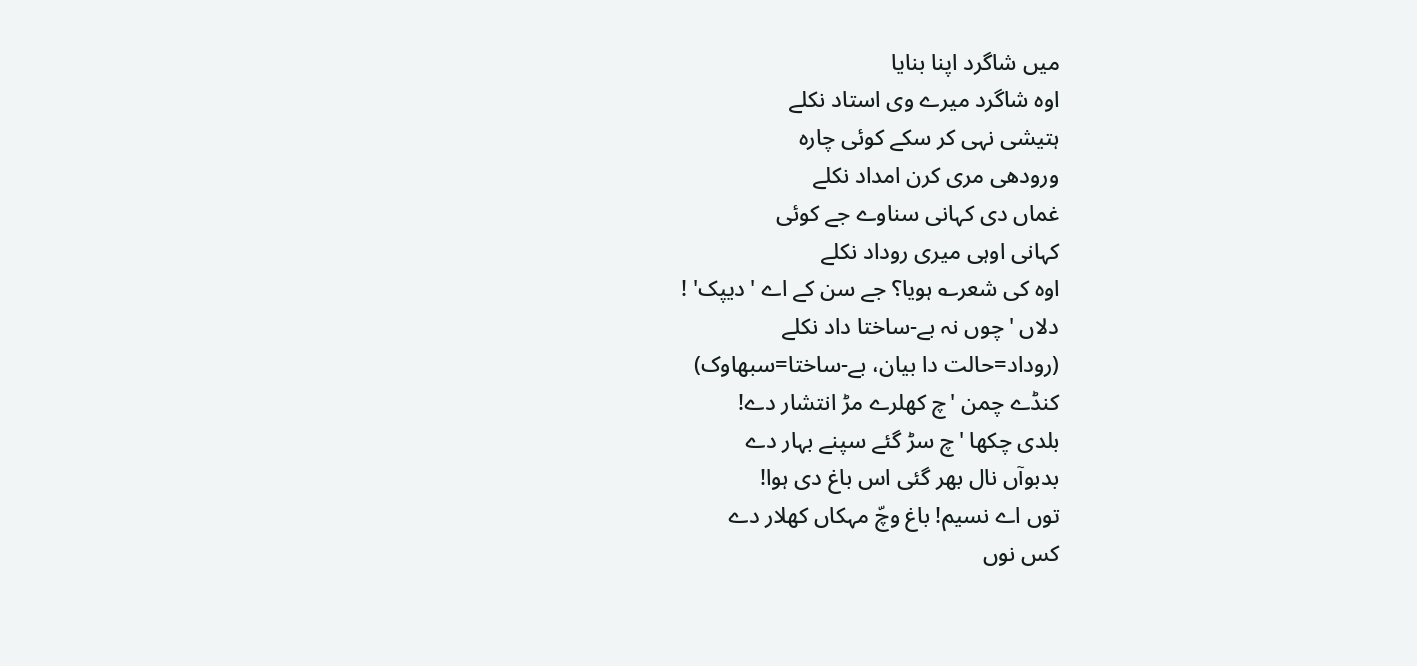میں شاگرد اپنا بنایا
اوہ شاگرد میرے وی استاد نکلے
ہتیشی نہی کر سکے کوئی چارہ
ورودھی مری کرن امداد نکلے
غماں دی کہانی سناوے جے کوئی
کہانی اوہی میری روداد نکلے
اوہ کی شعر؎ ہویا؟ جے سن کے اے 'دیپک' !
دلاں 'چوں نہ بے-ساختا داد نکلے
(روداد=حالت دا بیان، بے-ساختا=سبھاوک)
کنڈے چمن 'چ کھلرے مڑ انتشار دے!
بلدی چکھا 'چ سڑ گئے سپنے بہار دے
بدبوآں نال بھر گئی اس باغ دی ہوا!
توں اے نسیم! باغ وچّ مہکاں کھلار دے
کس نوں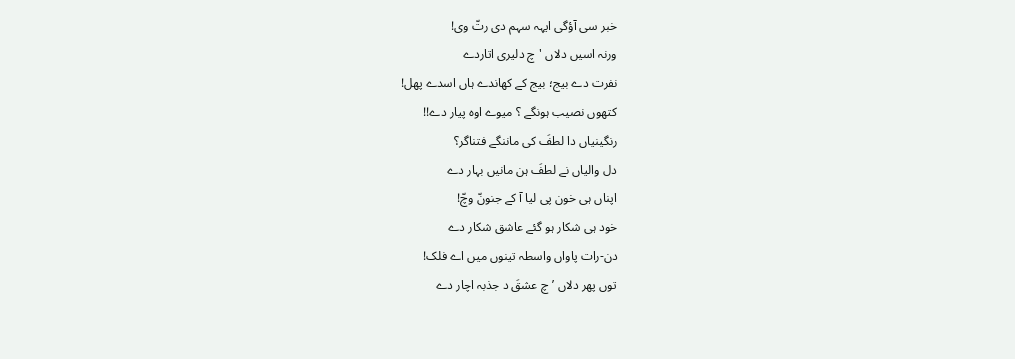خبر سی آؤگی ایہہ سہم دی رتّ وی!
ورنہ اسیں دلاں 'چ دلیری اتاردے
نفرت دے بیج؛ بیج کے کھاندے ہاں اسدے پھل!
کتھوں نصیب ہونگے ؟ میوے اوہ پیار دے!!
رنگینیاں دا لطفَ کی ماننگے فتناگر؟
دل والیاں نے لطفَ ہن مانیں بہار دے
اپناں ہی خون پی لیا آ کے جنونّ وچّ!
خود ہی شکار ہو گئے عاشق شکار دے
دن-رات پاواں واسطہ تینوں میں اے فلک!
توں پھر دلاں ’چ عشقَ د جذبہ اچار دے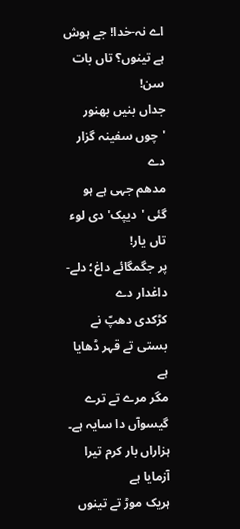اے نہ-خدا! جے ہوش ہے تینوں؟ تاں بات سن!
جداں بنیں بھنور 'چوں سفینہ گزار دے
مدھم جہی ہے ہو گئی 'دیپک' دی لوء تاں یار!
پر جگمگائے داغ؛ دلے-داغدار دے
کڑکدی دھپّ نے بستی تے قہر ڈھایا ہے
مگر مرے تے ترے گیسوآں دا سایہ ہے۔
ہزاراں بار کرم تیرا آزمایا ہے
ہریک موڑ تے تینوں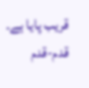قریب پایا ہے۔
قدم-قدم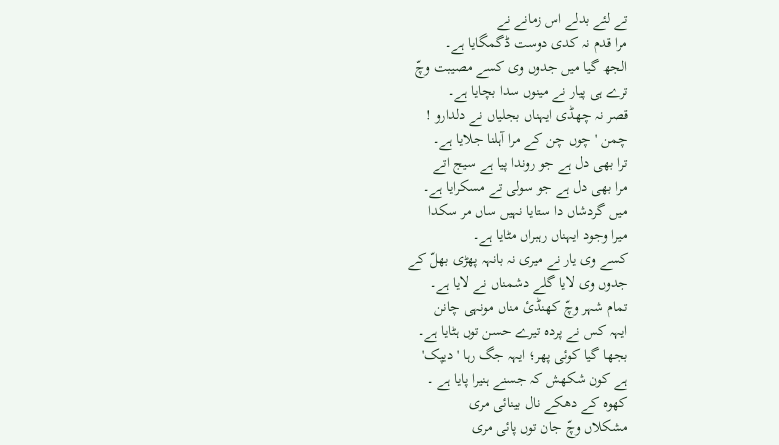تے لئے بدلے اس زمانے نے
مرا قدم نہ کدی دوست ڈگمگایا ہے۔
الجھ گیا میں جدوں وی کسے مصیبت وچّ
ترے ہی پیار نے مینوں سدا بچایا ہے۔
قصر نہ چھڈی ایہناں بجلیاں نے دلدارو !
چمن 'چوں چن کے مرا آہلنا جلایا ہے۔
ترا بھی دل ہے جو روندا پیا ہے سیج اتے
مرا بھی دل ہے جو سولی تے مسکرایا ہے۔
میں گردشاں دا ستایا نہیں ساں مر سکدا
میرا وجود ایہناں رہبراں مٹایا ہے۔
کسے وی یار نے میری نہ بانہہ پھڑی بھلّ کے
جدوں وی لایا گلے دشمناں نے لایا ہے۔
تمام شہر وچّ کھنڈئ مناں مونہی چانن
ایہہ کس نے پردہ تیرے حسن توں ہٹایا ہے۔
بجھا گیا کوئی پھر؛ ایہہ جگ رہا 'دیپک'
ہے کون شکھش کہ جسنے ہنیرا پایا ہے ۔
کھوہ کے دھکے نال بینائی مری
مشکلاں وچّ جان توں پائی مری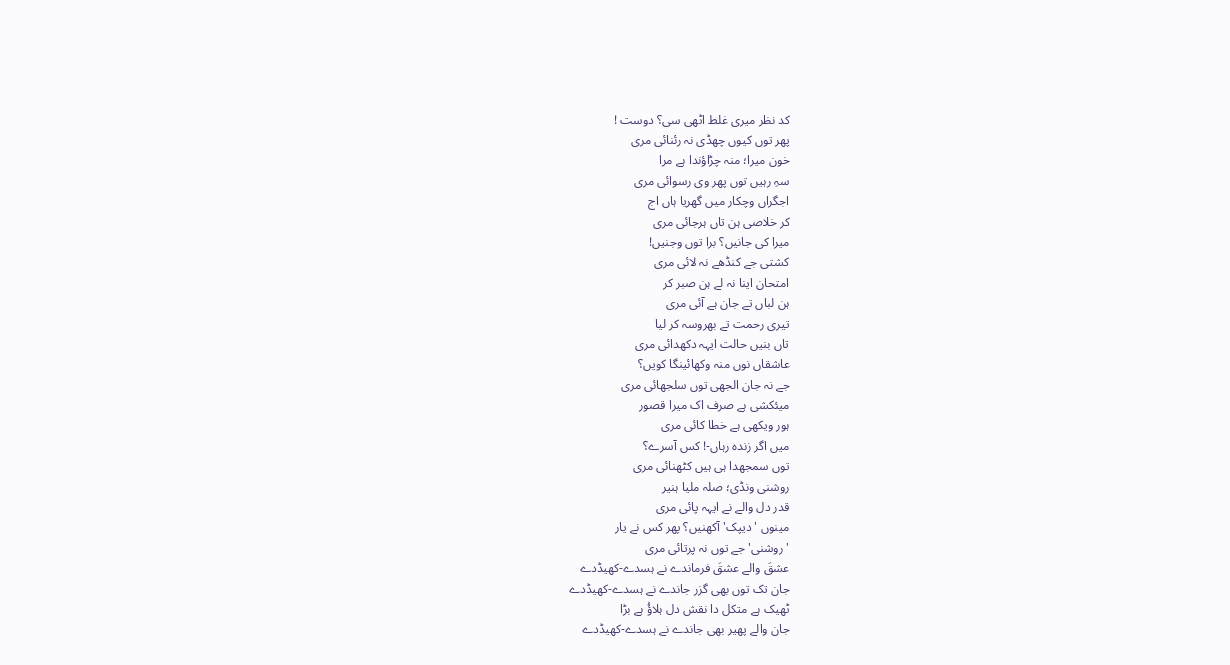کد نظر میری غلط اٹھی سی؟ دوست !
پھر توں کیوں چھڈی نہ رئنائی مری
خون میرا؛ منہ چڑاؤندا ہے مرا
سہِ رہیں توں پھر وی رسوائی مری
اجگراں وچکار میں گھریا ہاں اج
کر خلاصی ہن تاں ہرجائی مری
میرا کی جانیں؟ برا توں وجنیں!
کشتی جے کنڈھے نہ لائی مری
امتحان اینا نہ لے ہن صبر کر
ہن لباں تے جان ہے آئی مری
تیری رحمت تے بھروسہ کر لیا
تاں بنیں حالت ایہہ دکھدائی مری
عاشقاں نوں منہ وکھائینگا کویں؟
جے نہ جان الجھی توں سلجھائی مری
میئکشی ہے صرف اک میرا قصور
ہور ویکھی ہے خطا کائی مری
میں اگر زندہ رہاں-! کس آسرے؟
توں سمجھدا ہی ہیں کٹھنائی مری
روشنی ونڈی؛ صلہ ملیا ہنیر
قدر دل والے نے ایہہ پائی مری
مینوں 'دیپک' آکھنیں؟ پھر کس نے یار
'روشنی' جے توں نہ پرتائی مری
عشقَ والے عشقَ فرماندے نے ہسدے-کھیڈدے
جان تک توں بھی گزر جاندے نے ہسدے-کھیڈدے
ٹھیک ہے متکل دا نقش دل ہلاؤُ ہے بڑا
جان والے پھیر بھی جاندے نے ہسدے-کھیڈدے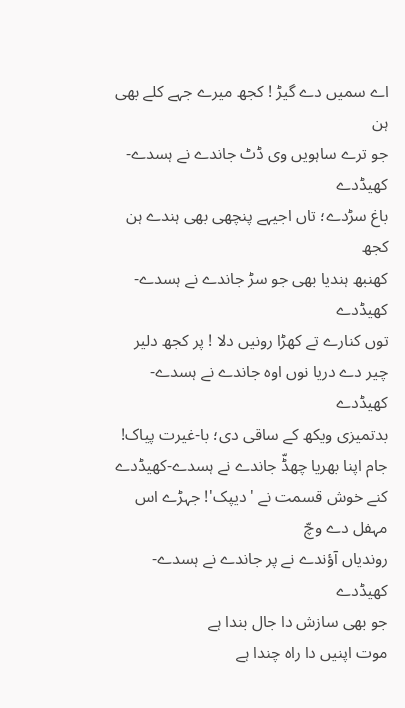اے سمیں دے گیڑ ! کجھ میرے جہے کلے بھی ہن
جو ترے ساہویں وی ڈٹ جاندے نے ہسدے-کھیڈدے
باغ سڑدے؛ تاں اجیہے پنچھی بھی ہندے ہن کجھ
کھنبھ ہندیا بھی جو سڑ جاندے نے ہسدے-کھیڈدے
توں کنارے تے کھڑا رونیں دلا ! پر کجھ دلیر
چیر دے دریا نوں اوہ جاندے نے ہسدے-کھیڈدے
بدتمیزی ویکھ کے ساقی دی؛ با-غیرت پیاک!
جام اپنا بھریا چھڈّ جاندے نے ہسدے-کھیڈدے
کنے خوش قسمت نے 'دیپک'! جہڑے اس مہفل دے وچّ
روندیاں آؤندے نے پر جاندے نے ہسدے-کھیڈدے
جو بھی سازش دا جال بندا ہے
موت اپنیں دا راہ چندا ہے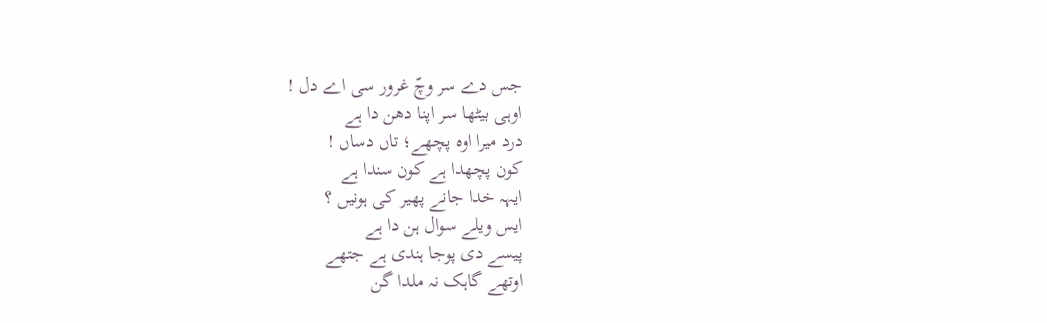جس دے سر وچّ غرور سی اے دل !
اوہی بیٹھا سر اپنا دھن دا ہے
درد میرا اوہ پچھے؛ تاں دساں !
کون پچھدا ہے کون سندا ہے
ایہہ خدا جانے پھیر کی ہونیں ؟
ایس ویلے سوال ہن دا ہے
پیسے دی پوجا ہندی ہے جتھے
اوتھے گاہک نہ ملدا گن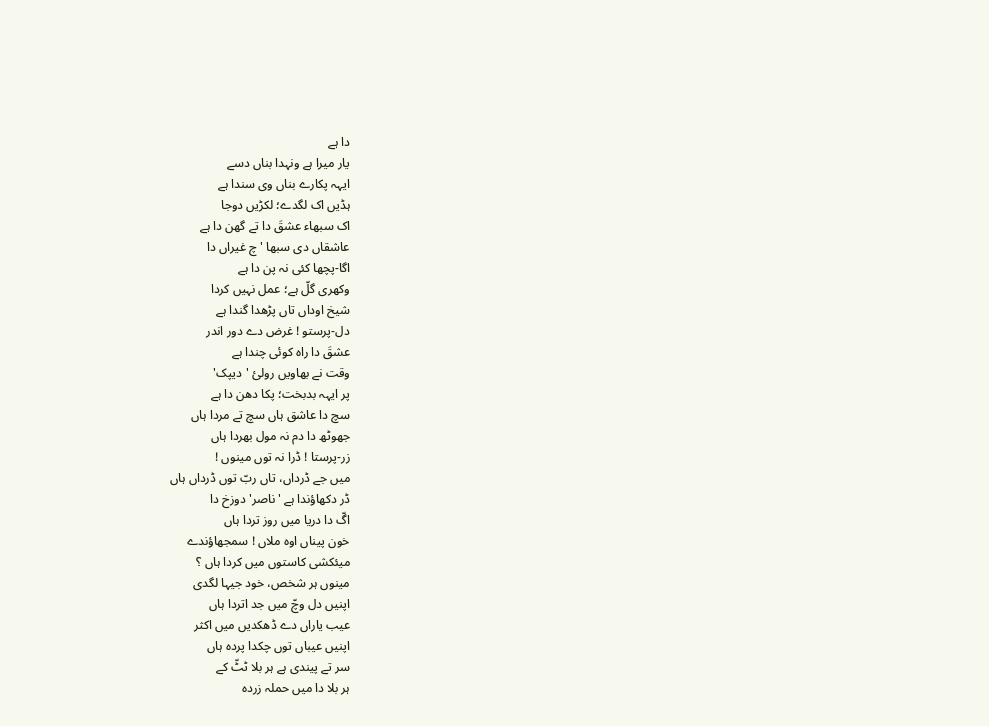دا ہے
یار میرا ہے ونہدا بناں دسے
ایہہ پکارے بناں وی سندا ہے
ہڈیں اک لگدے؛ لکڑیں دوجا
اک سبھاء عشقَ دا تے گھن دا ہے
عاشقاں دی سبھا 'چ غیراں دا
اگا-پچھا کئی نہ پن دا ہے
وکھری گلّ ہے؛ عمل نہیں کردا
شیخ اوداں تاں پڑھدا گندا ہے
دل-پرستو ! غرض دے دور اندر
عشقَ دا راہ کوئی چندا ہے
وقت نے بھاویں رولئ 'دیپک'
پر ایہہ بدبخت؛ پکا دھن دا ہے
سچ دا عاشق ہاں سچ تے مردا ہاں
جھوٹھ دا دم نہ مول بھردا ہاں
زر-پرستا ! ڈرا نہ توں مینوں !
میں جے ڈرداں، تاں ربّ توں ڈرداں ہاں
ڈر دکھاؤندا ہے 'ناصر' دوزخ دا
اگّ دا دریا میں روز تردا ہاں
خون پیناں اوہ ملاں ! سمجھاؤندے
میئکشی کاستوں میں کردا ہاں ؟
مینوں ہر شخص، خود جیہا لگدی
اپنیں دل وچّ میں جد اتردا ہاں
عیب یاراں دے ڈھکدیں میں اکثر
اپنیں عیباں توں چکدا پردہ ہاں
سر تے پیندی ہے ہر بلا ٹٹّ کے
ہر بلا دا میں حملہ زردہ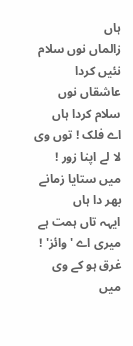ہاں
زالماں نوں سلام نئیں کردا
عاشقاں نوں سلام کردا ہاں
اے فلک ! توں وی لا لے اپنا زور !
میں ستایا زمانے بھر دا ہاں
ایہہ تاں ہمت ہے میری اے 'وائز' !
غرق ہو کے وی میں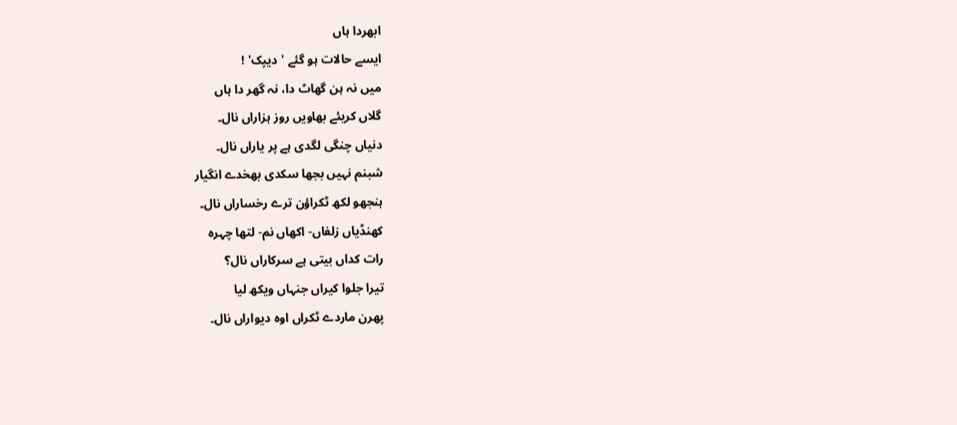ابھردا ہاں
ایسے حالات ہو گئے 'دیپک' !
میں نہ ہن گھاٹ دا، نہ گھر دا ہاں
گلاں کریئے بھاویں روز ہزاراں نال۔
دنیاں چنگی لگدی ہے پر یاراں نال۔
شبنم نہیں بجھا سکدی بھخدے انگیار
ہنجھو لکھ ٹکراؤن ترے رخساراں نال۔
کھنڈیاں زلفاں- اکھاں نم- لتھا چہرہ
رات کداں بیتی ہے سرکاراں نال؟
تیرا جلوا کیراں جنہاں ویکھ لیا
پھرن ماردے ٹکراں اوہ دیواراں نال۔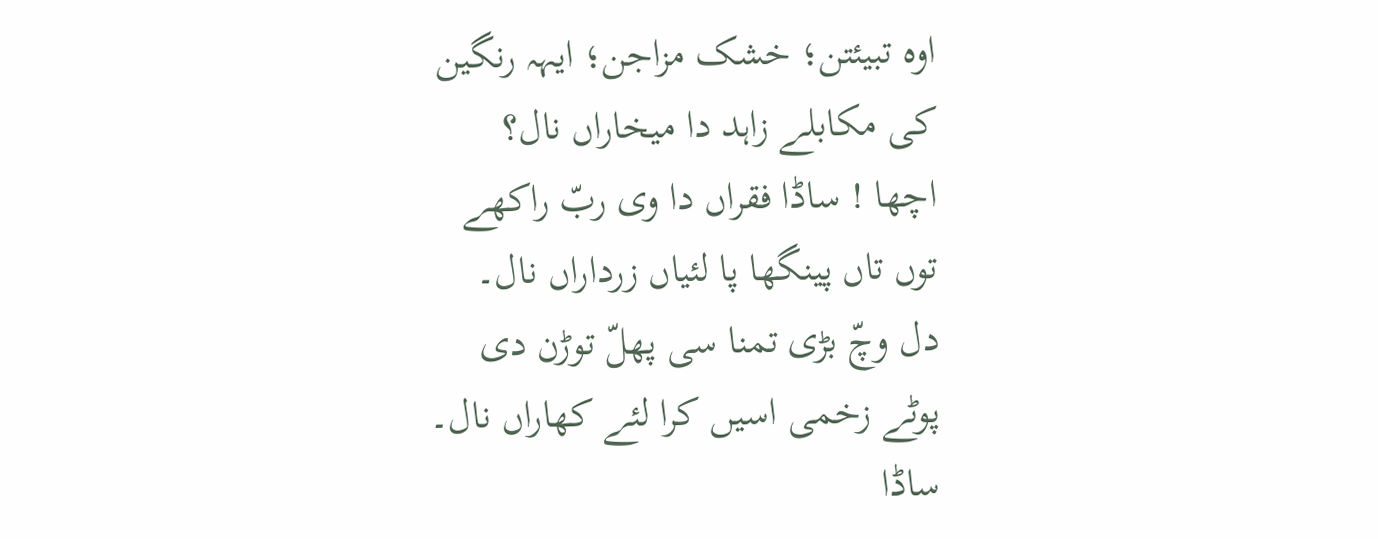اوہ تبیئتن؛ خشک مزاجن؛ ایہہ رنگین
کی مکابلے زاہد دا میخاراں نال؟
اچھا ! ساڈا فقراں دا وی ربّ راکھے
توں تاں پینگھا پا لئیاں زرداراں نال۔
دل وچّ بڑی تمنا سی پھلّ توڑن دی
پوٹے زخمی اسیں کرا لئے کھاراں نال۔
ساڈا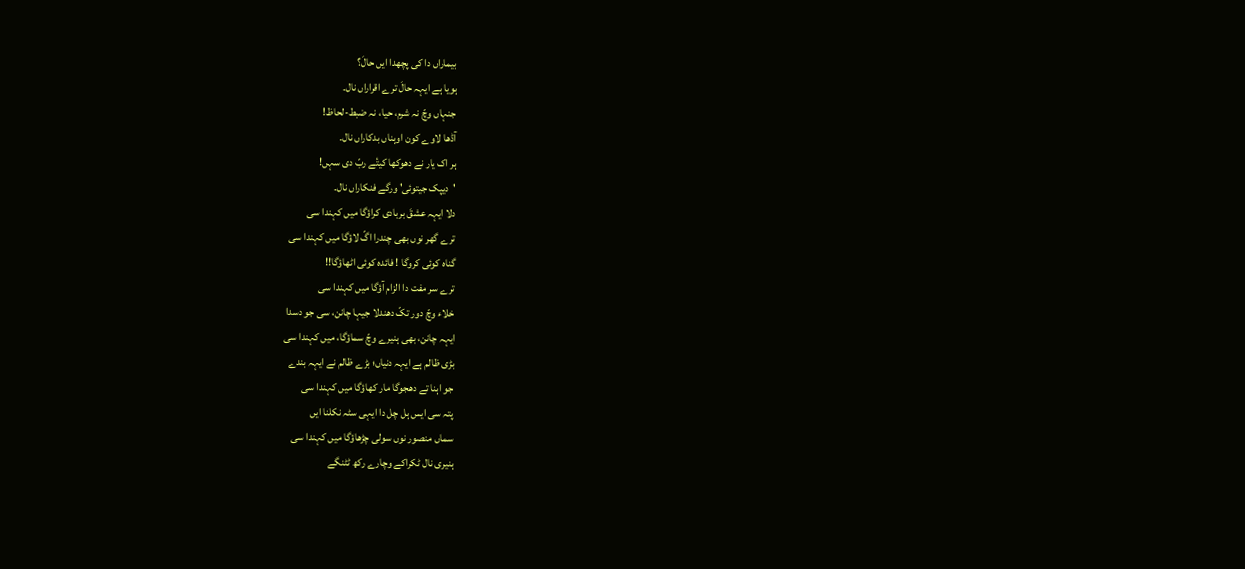بیماراں دا کی پچھدا ایں حالَ؟
ہویا ہے ایہہ حالَ ترے اقراراں نال۔
جنہاں وچّ نہ شرم، حیا، نہ ضبط-لحاظ!
آڈھا لاوے کون اوہناں بدکاراں نال۔
ہر اک یار نے دھوکھا کیتٔے ربّ دی سہں!
'دیپک جیتوئی' ورگے فنکاراں نال۔
دلا ایہہ عشقَ بربادی کراؤگا میں کہندا سی
ترے گھر نوں بھی چندرا اگّ لاؤگا میں کہندا سی
گناہ کوئی کروگا ! فائدہ کوئی اٹھاؤگا!!
ترے سر مفت دا الزام آؤگا میں کہندا سی
خلاء وچّ دور تکّ دھندلا جیہا چانن، سی جو دسدا
ایہہ چانن، بھی ہنیرے وچّ سماؤگا، میں کہندا سی
بڑی ظالم ہے ایہہ دنیاں؛ بڑے ظالم نے ایہہ بندے
جو اہنا تے دھجوگا مار کھاؤگا میں کہندا سی
پتہ سی ایس ہل چل دا ایہی سٹہ نکلنا ایں
سماں منصور نوں سولی چڑھاؤگا میں کہندا سی
ہنیری نال ٹکراکے وچارے رکھ ٹٹنگے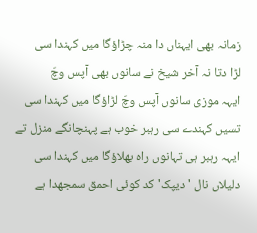زمانہ بھی ایہناں دا منہ چڑاؤگا میں کہندا سی
لڑا دتا نہ آخر شیخ نے سانوں بھی آپس وچّ
ایہہ موزی سانوں آپس وچّ لڑاؤگا میں کہندا سی
تسیں کہندے سی رہبر خوب ہے پہنچانگے منزل تے
ایہہ رہبر ہی تہانوں راہ بھلاؤگا میں کہندا سی
دلیلاں نال 'دیپک' کد کوئی احمق سمجھدا ہے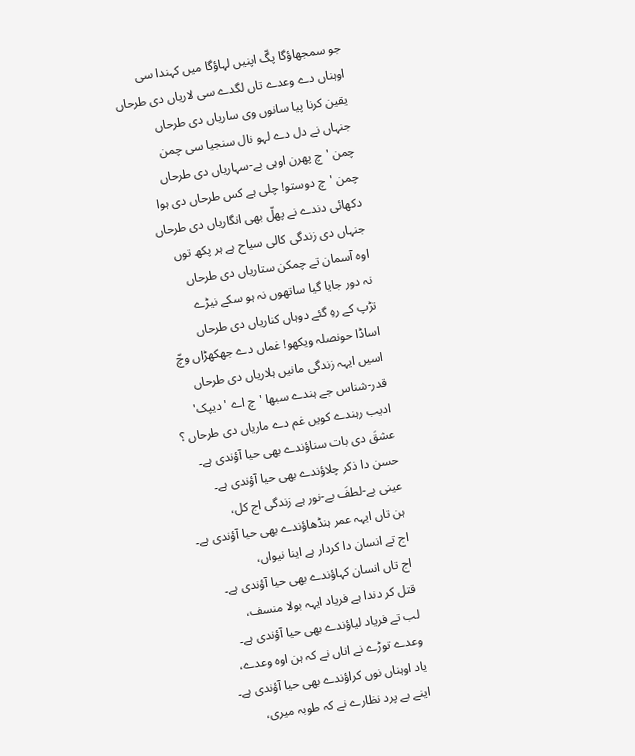جو سمجھاؤگا پگّ اپنیں لہاؤگا میں کہندا سی
اوہناں دے وعدے تاں لگدے سی لاریاں دی طرحاں
یقین کرنا پیا سانوں وی ساریاں دی طرحاں
جنہاں نے دل دے لہو نال سنجیا سی چمن
چمن 'چ پھرن اوہی بے-سہاریاں دی طرحاں
چمن 'چ دوستو! چلی ہے کس طرحاں دی ہوا
دکھائی دندے نے پھلّ بھی انگاریاں دی طرحاں
جنہاں دی زندگی کالی سیاح ہے ہر پکھ توں
اوہ آسمان تے چمکن ستاریاں دی طرحاں
نہ دور جایا گیا ساتھوں نہ ہو سکے نیڑے
تڑپ کے رہِ گئے دوہاں کناریاں دی طرحاں
اساڈا حونصلہ ویکھو! غماں دے جھکھڑاں وچّ
اسیں ایہہ زندگی مانیں ہلاریاں دی طرحاں
قدر-شناس جے ہندے سبھا 'چ اے 'دیپک'
ادیب رہندے کویں غم دے ماریاں دی طرحاں ؟
عشقَ دی بات سناؤندے بھی حیا آؤندی ہے۔
حسن دا ذکر چلاؤندے بھی حیا آؤندی ہے۔
عینی بے-لطفَ بے-نور ہے زندگی اج کل،
ہن تاں ایہہ عمر ہنڈھاؤندے بھی حیا آؤندی ہے۔
اج تے انسان دا کردار ہے اینا نیواں،
اج تاں انسان کہاؤندے بھی حیا آؤندی ہے۔
قتل کر دندا ہے فریاد ایہہ بولا منسف،
لب تے فریاد لیاؤندے بھی حیا آؤندی ہے۔
وعدے توڑے نے اناں نے کہ ہن اوہ وعدے،
یاد اوہناں نوں کراؤندے بھی حیا آؤندی ہے۔
اینے بے پرد نظارے نے کہ طوبہ میری،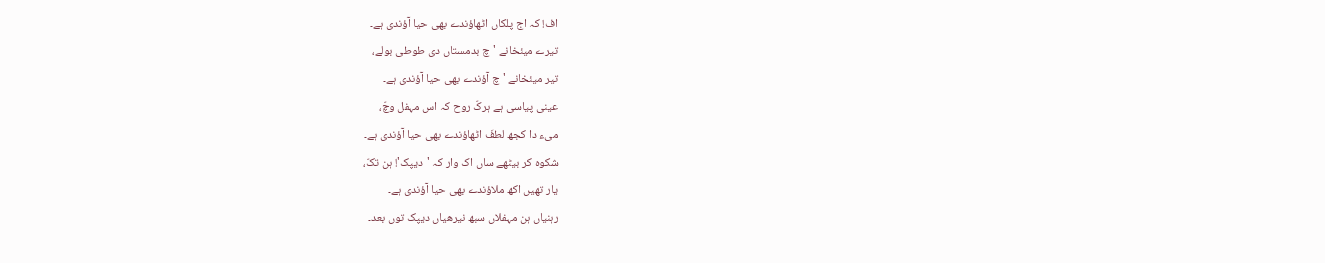اف! کہ اج پلکاں اٹھاؤندے بھی حیا آؤندی ہے۔
تیرے میئخانے 'چ بدمستاں دی طوطی بولے،
تیر میئخانے 'چ آؤندے بھی حیا آؤندی ہے۔
عینی پیاسی ہے ہرکّ روح کہ اس مہفل وچّ،
میء دا کجھ لطفَ اٹھاؤندے بھی حیا آؤندی ہے۔
شکوہ کر بیٹھے ساں اک وار کہ 'دیپک'! ہن تکّ،
یار تھیں اکھ ملاؤندے بھی حیا آؤندی ہے۔
رہنیاں ہن مہفلاں سبھ نیرھیاں دیپک توں بعد۔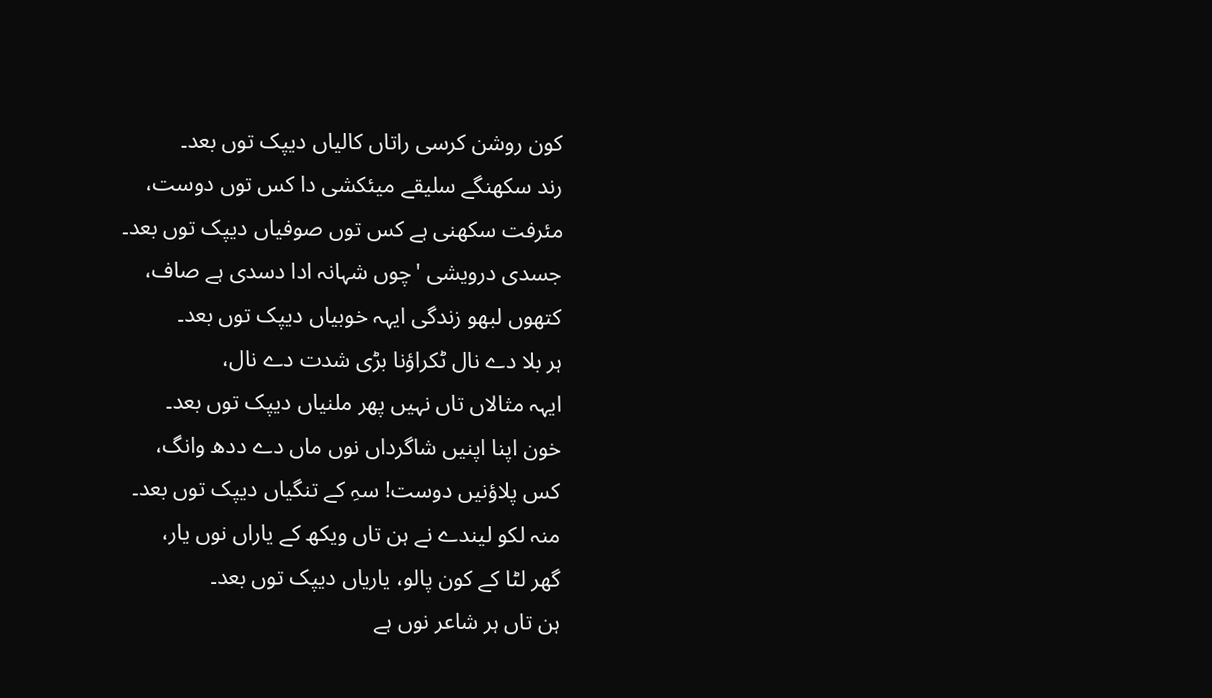کون روشن کرسی راتاں کالیاں دیپک توں بعد۔
رند سکھنگے سلیقے میئکشی دا کس توں دوست،
مئرفت سکھنی ہے کس توں صوفیاں دیپک توں بعد۔
جسدی درویشی 'چوں شہانہ ادا دسدی ہے صاف،
کتھوں لبھو زندگی ایہہ خوبیاں دیپک توں بعد۔
ہر بلا دے نال ٹکراؤنا بڑی شدت دے نال،
ایہہ مثالاں تاں نہیں پھر ملنیاں دیپک توں بعد۔
خون اپنا اپنیں شاگرداں نوں ماں دے ددھ وانگ،
کس پلاؤنیں دوست! سہِ کے تنگیاں دیپک توں بعد۔
منہ لکو لیندے نے ہن تاں ویکھ کے یاراں نوں یار،
گھر لٹا کے کون پالو، یاریاں دیپک توں بعد۔
ہن تاں ہر شاعر نوں ہے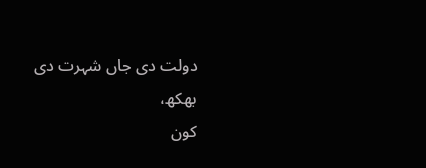دولت دی جاں شہرت دی بھکھ،
کون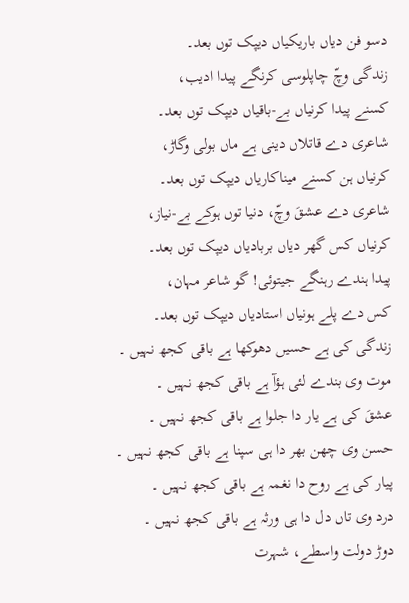دسو فن دیاں باریکیاں دیپک توں بعد۔
زندگی وچّ چاپلوسی کرنگے پیدا ادیب،
کسنے پیدا کرنیاں بے-باقیاں دیپک توں بعد۔
شاعری دے قاتلاں دینی ہے ماں بولی وگاڑ،
کرنیاں ہن کسنے میناکاریاں دیپک توں بعد۔
شاعری دے عشقَ وچّ، دنیا توں ہوکے بے-نیاز،
کرنیاں کس گھر دیاں بربادیاں دیپک توں بعد۔
پیدا ہندے رہنگے جیتوئی! گو شاعر مہان،
کس دے پلے ہونیاں استادیاں دیپک توں بعد۔
زندگی کی ہے حسیں دھوکھا ہے باقی کجھ نہیں ۔
موت وی بندے لئی ہؤآ ہے باقی کجھ نہیں ۔
عشقَ کی ہے یار دا جلوا ہے باقی کجھ نہیں ۔
حسن وی چھن بھر دا ہی سپنا ہے باقی کجھ نہیں ۔
پیار کی ہے روح دا نغمہ ہے باقی کجھ نہیں ۔
درد وی تاں دل دا ہی ورثہ ہے باقی کجھ نہیں ۔
دوڑ دولت واسطے، شہرت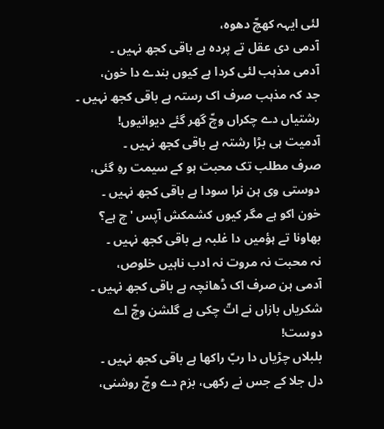لئی ایہہ کھچّ دھوہ،
آدمی دی عقل تے پردہ ہے باقی کجھ نہیں ۔
آدمی مذہب لئی کردا ہے کیوں بندے دا خون،
جد کہ مذہب صرف اک رستہ ہے باقی کجھ نہیں ۔
رشتیاں دے چکراں وچّ گھر گئے دیوانیوں!
آدمیت ہی بڑا رشتہ ہے باقی کجھ نہیں ۔
صرف مطلب تک محبت ہو کے سیمت رہِ گئی،
دوستی وی ہن نرا سودا ہے باقی کجھ نہیں ۔
خون اکو ہے مگر کیوں کشمکش آپس 'چ ہے؟
بھاونا تے ہؤمیں دا غلبہ ہے باقی کجھ نہیں ۔
نہ محبت نہ مروت نہ ادب ناہیں خلوص،
آدمی ہن صرف اک ڈھانچہ ہے باقی کجھ نہیں ۔
شکریاں بازاں نے اتّ چکی ہے گلشن وچّ اے دوست!
بلبلاں چڑیاں دا ربّ راکھا ہے باقی کجھ نہیں ۔
دل جلا کے جس نے رکھی، بزم دے وچّ روشنی،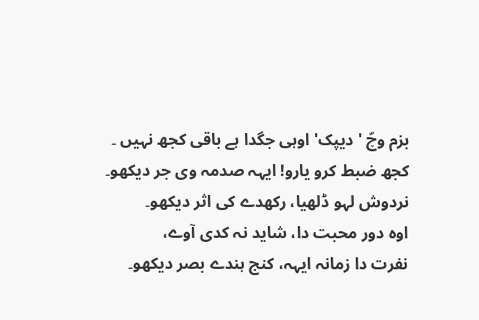بزم وچّ 'دیپک' اوہی جگدا ہے باقی کجھ نہیں ۔
کجھ ضبط کرو یارو! ایہہ صدمہ وی جر دیکھو۔
نردوش لہو ڈلھیا، رکھدے کی اثر دیکھو۔
اوہ دور محبت دا، شاید نہ کدی آوے،
نفرت دا زمانہ ایہہ، کنج ہندے بصر دیکھو۔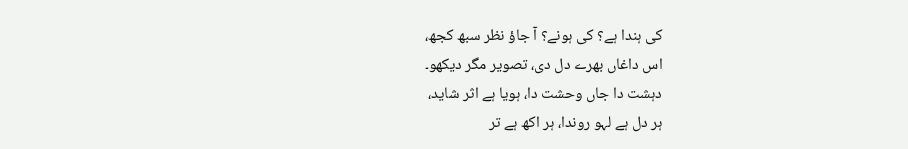کی ہندا ہے؟ کی ہونے؟ آ جاؤ نظر سبھ کجھ،
اس داغاں بھرے دل دی، تصویر مگر دیکھو۔
دہشت دا جاں وحشت دا، ہویا ہے اثر شاید،
ہر دل ہے لہو روندا، ہر اکھ ہے تر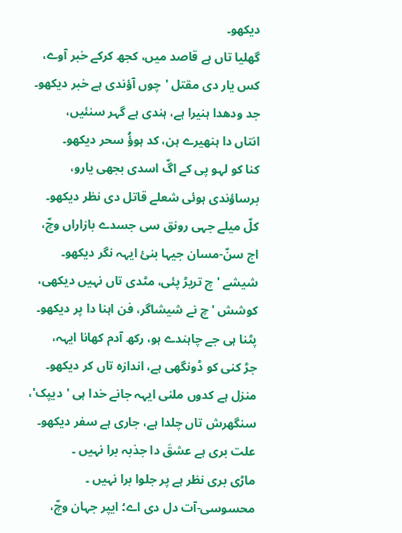دیکھو۔
گھلیا تاں ہے قاصد میں، کجھ کرکے خبر آوے،
کس یار دی مقتل 'چوں آؤندی ہے خبر دیکھو۔
جد ودھدا ہنیرا ہے، ہندی ہے گہر سنئیں،
انتاں دا ہنھیرے ہن، کد ہوؤُ سحر دیکھو۔
کنا کو لہو پی کے اگّ اسدی بجھی یارو،
برساؤندی ہوئی شعلے قاتل دی نظر دیکھو۔
کلّ میلے جہی رونق سی جسدے بازاراں وچّ،
اج سنّ-مسان جیہا بنئ ایہہ نگر دیکھو۔
شیشے 'چ تریڑ پئی، مٹدی تاں نہیں دیکھی،
کوشش 'چ نے شیشاگر، فن اہنا دا پر دیکھو۔
پٹنا ہی جے چاہندے ہو، رکھ آدم کھانا ایہہ،
جڑ کنی کو ڈونگھی ہے، اندازہ تاں کر دیکھو۔
منزل ہے کدوں ملنی ایہہ جانے خدا ہی 'دیپک'،
سنگھرش تاں چلدا ہے، جاری ہے سفر دیکھو۔
علت بری ہے عشقَ دا جذبہ برا نہیں ۔
ماڑی بری نظر ہے پر جلوا برا نہیں ۔
محسوسی-آت دل دی اے؛ ایپر جہان وچّ،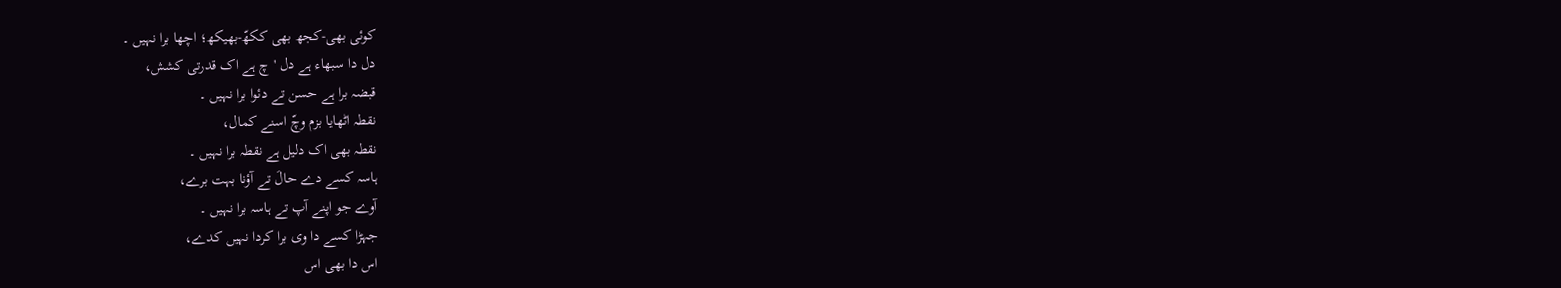کوئی بھی-کجھ بھی ککھّ-بھیکھ؛ اچھا برا نہیں ۔
دل دا سبھاء ہے دل 'چ ہے اک قدرتی کشش،
قبضہ برا ہے حسن تے دئوا برا نہیں ۔
نقطہ اٹھایا بزم وچّ اسنے کمال،
نقطہ بھی اک دلیل ہے نقطہ برا نہیں ۔
ہاسہ کسے دے حالَ تے آؤنا بہت برے،
آوے جو اپنے آپ تے ہاسہ برا نہیں ۔
جہڑا کسے دا وی برا کردا نہیں کدے،
اس دا بھی اس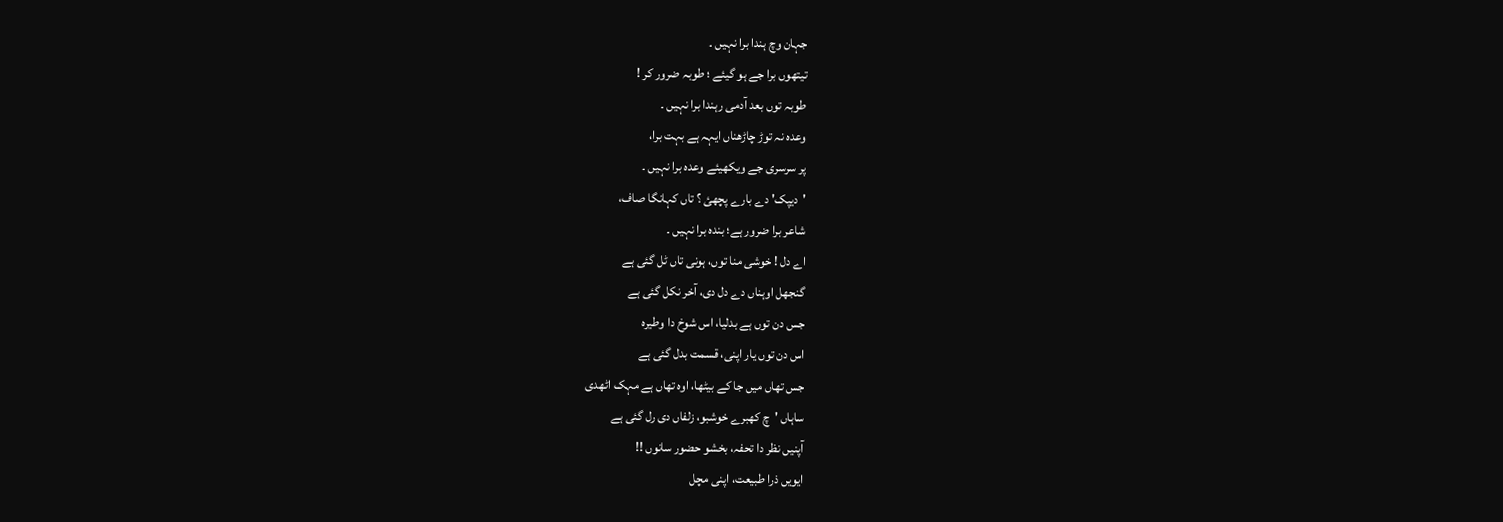جہان وچ ہندا برا نہیں ۔
تیتھوں برا جے ہو گیئے ؛ طوبہ ضرور کر !
طوبہ توں بعد آدمی رہندا برا نہیں ۔
وعدہ نہ توڑ چاڑھناں ایہہ ہے بہت برا،
پر سرسری جے ویکھیئے وعدہ برا نہیں ۔
'دیپک' دے بارے پچھئ ؟ تاں کہانگا صاف،
شاعر برا ضرور ہے؛ بندہ برا نہیں ۔
اے دل ! خوشی منا توں، ہونی تاں ٹل گئی ہے
گنجھل اوہناں دے دل دی، آخر نکل گئی ہے
جس دن توں ہے بدلیا، اس شوخ دا وطیرہ
اس دن توں یار اپنی، قسمت بدل گئی ہے
جس تھاں میں جا کے بیٹھا، اوہ تھاں ہے مہک اٹھدی
ساہاں 'چ کھبرے خوشبو، زلفاں دی رل گئی ہے
آپنیں نظر دا تحفہ، بخشو حضور سانوں !!
ایویں ذرا طبیعت، اپنی مچل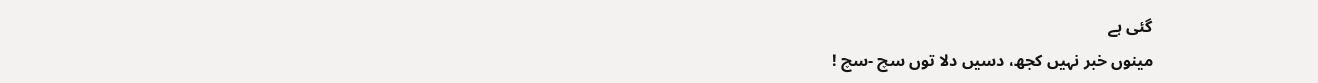گئی ہے
مینوں خبر نہیں کجھ، دسیں دلا توں سچ -سچ !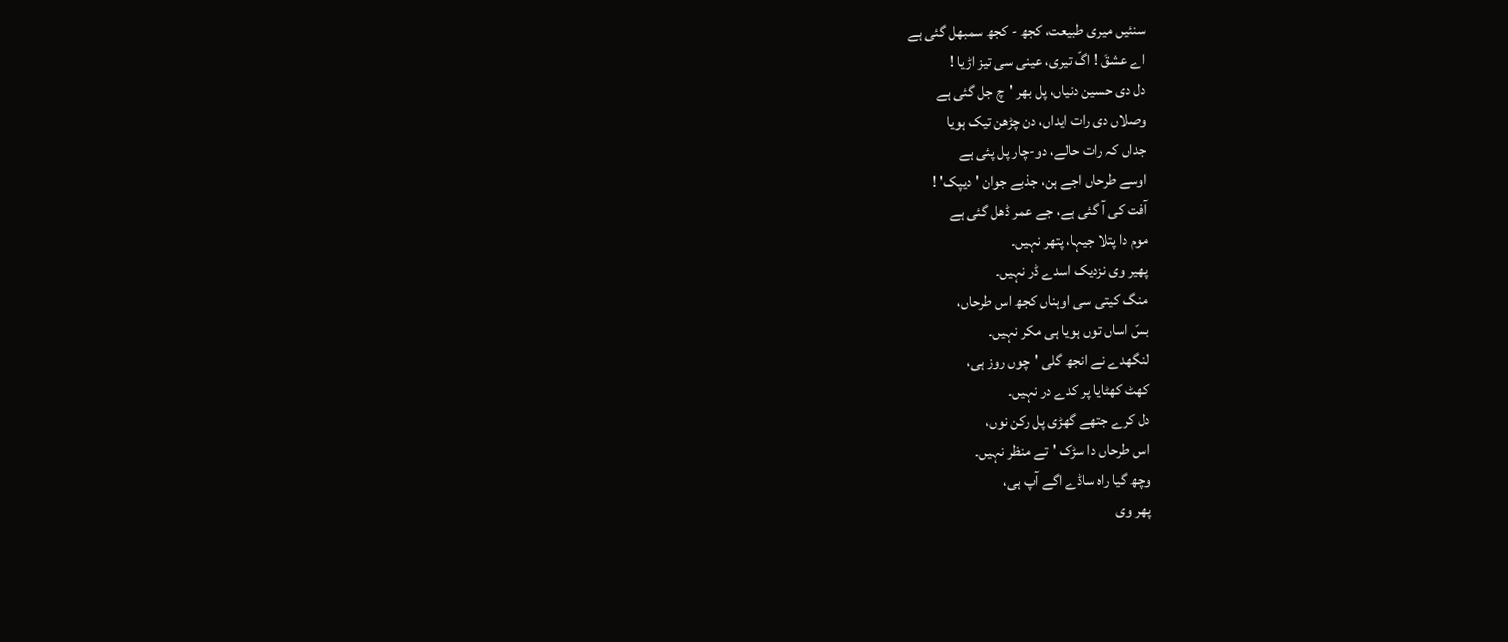سنئیں میری طبیعت، کجھ - کجھ سمبھل گئی ہے
اے عشقَ ! اگّ تیری، عینی سی تیز اڑیا !
دل دی حسین دنیاں، پل بھر 'چ جل گئی ہے
وصلاں دی رات ایداں، دن چڑھن تیک ہویا
جداں کہ رات حالے، دو-چار پل پئی ہے
اوسے طرحاں اجے ہن، جذبے جوان 'دیپک' !
آفت کی آ گئی ہے، جے عمر ڈھل گئی ہے
موم دا پتلا جیہا، پتھر نہیں۔
پھیر وی نزدیک اسدے ڈر نہیں۔
منگ کیتی سی اوہناں کجھ اس طرحاں،
بسّ اساں توں ہویا ہی مکر نہیں۔
لنگھدے نے انجھ گلی 'چوں روز ہی،
کھٹ کھٹایا پر کدے در نہیں۔
دل کرے جتھے گھڑی پل رکن نوں،
اس طرحاں دا سڑک 'تے منظر نہیں۔
وچھ گیا راہ ساڈے اگے آپ ہی،
پھر وی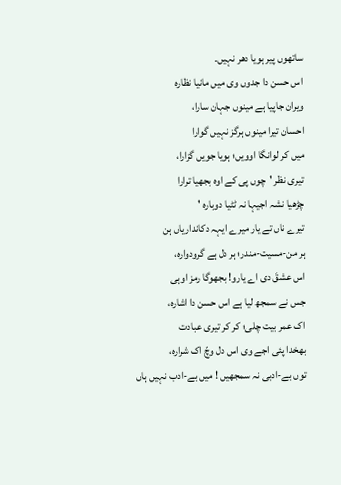ساتھوں پیر ہویا دھر نہیں۔
اس حسن دا جدوں وی میں مانیا نظارہ
ویران جاپیا ہے مینوں جہان سارا،
احسان تیرا مینوں ہرگز نہیں گوارا
میں کر لوانگا اوویں؛ ہویا جویں گزارا،
تیری نظر 'چوں پی کے اوہ بجھیا ترارا
چڑھیا نشہ اجیہا نہ ٹٹیا دوبارہ '
تیرے ناں تے یار میرے ایہہ دکانداریاں ہن
ہر من-مسیت-مندر؛ ہر دل ہے گرودوارہ،
اس عشقَ دی اے یارو! بجھوگا رمز اوہی
جس نے سمجھ لیا ہے اس حسن دا اشارہ،
اک عمر بیت چلی؛ کر کر تیری عبادت
بھخدا پئی اجے وی اس دل وچّ اک شرارہ،
توں بے-ادبی نہ سمجھیں ! میں بے-ادب نہیں ہاں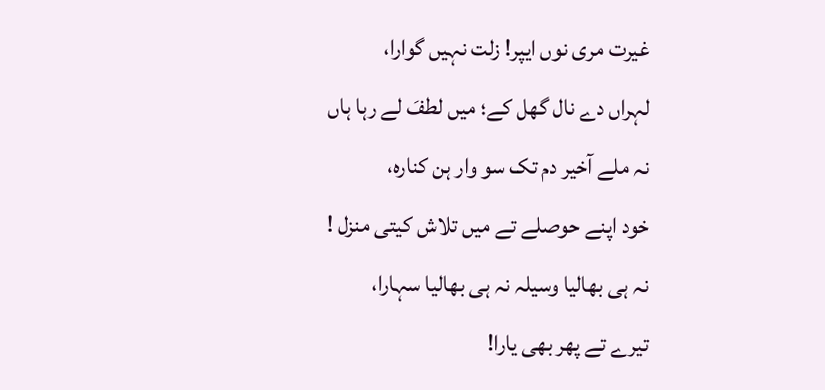غیرت مری نوں ایپر! زلت نہیں گوارا،
لہراں دے نال گھل کے؛ میں لطفَ لے رہا ہاں
نہ ملے آخیر دم تک سو وار ہن کنارہ،
خود اپنے حوصلے تے میں تلاش کیتی منزل !
نہ ہی بھالیا وسیلہ نہ ہی بھالیا سہارا،
تیرے تے پھر بھی یارا!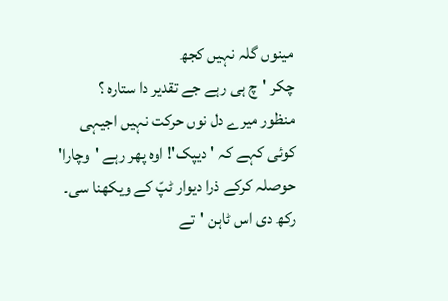مینوں گلہ نہیں کجھ
چکر 'چ ہی رہے جے تقدیر دا ستارہ ؟
منظور میرے دل نوں حرکت نہیں اجیہی
کوئی کہے کہ 'دیپک'! اوہ پھر رہے 'وچارا'
حوصلہ کرکے ذرا دیوار ٹپّ کے ویکھنا سی۔
رکھ دی اس ٹاہن 'تے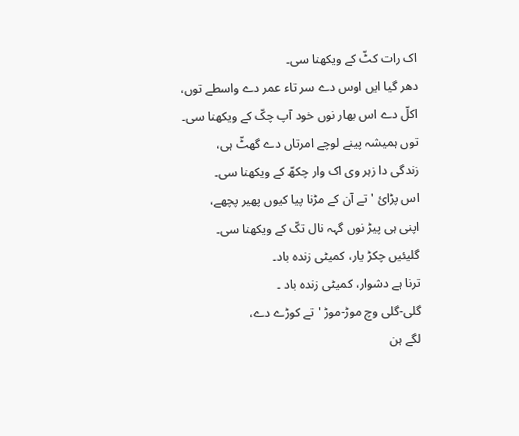اک رات کٹّ کے ویکھنا سی۔
دھر گیا ایں اوس دے سر تاء عمر دے واسطے توں،
اکلّ دے اس بھار نوں خود آپ چکّ کے ویکھنا سی۔
توں ہمیشہ پینے لوچے امرتاں دے گھٹّ ہی،
زندگی دا زہر وی اک وار چکھّ کے ویکھنا سی۔
اس پڑائ 'تے آن کے مڑنا پیا کیوں پھیر پچھے،
اپنی ہی پیڑ نوں گہہ نال تکّ کے ویکھنا سی۔
گلیئیں چکڑ یار، کمیٹی زندہ باد۔
ترنا ہے دشوار، کمیٹی زندہ باد ۔
گلی-گلی وچ موڑ-موڑ 'تے کوڑے دے،
لگے ہن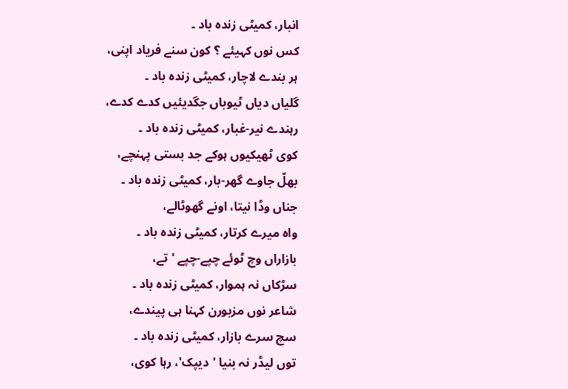انبار، کمیٹی زندہ باد ۔
کس نوں کہیئے ؟ کون سنے فریاد اپنی،
ہر بندے لاچار، کمیٹی زندہ باد ۔
گلیاں دیاں ٹیوباں جگدیئیں کدے کدے،
رہندے نیر-غبار، کمیٹی زندہ باد ۔
کوی ٹھیکیوں ہوکے جد بستی پہنچے،
بھلّ جاوے گھر-بار، کمیٹی زندہ باد ۔
جناں وڈا نیتا، اونے گھوٹالے،
واہ میرے کرتار، کمیٹی زندہ باد ۔
بازاراں وچ ٹوئے چپے-چپے 'تے،
سڑکاں نہ ہموار، کمیٹی زندہ باد ۔
شاعر نوں مزبورن کہنا ہی پیندے،
سچ سرے بازار، کمیٹی زندہ باد ۔
توں لیڈر نہ بنیا 'دیپک'، رہا کوی،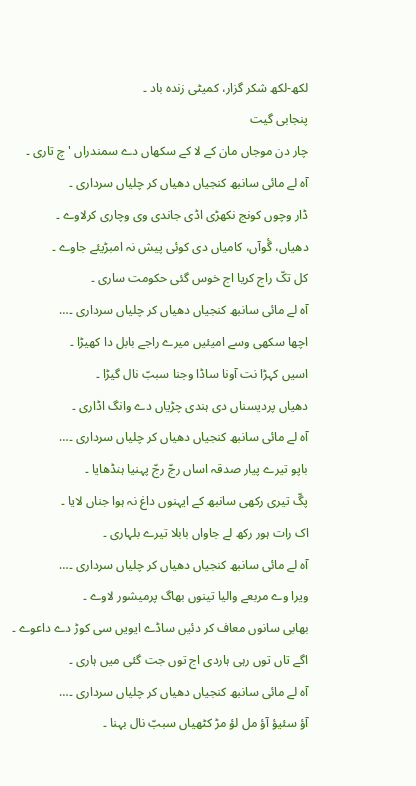لکھ-لکھ شکر گزار، کمیٹی زندہ باد ۔
پنجابی گیت
چار دن موجاں مان کے لا کے سکھاں دے سمندراں 'چ تاری ۔
آہ لے مائی سانبھ کنجیاں دھیاں کر چلیاں سرداری ۔
ڈار وچوں کونج نکھڑی اڈی جاندی وی وچاری کرلاوے ۔
دھیاں، گٔوآں، کامیاں دی کوئی پیش نہ امبڑیئے جاوے ۔
کل تکّ راج کریا اج خوس گئی حکومت ساری ۔
آہ لے مائی سانبھ کنجیاں دھیاں کر چلیاں سرداری ۔…
اچھا سکھی وسے امیئیں میرے راجے بابل دا کھیڑا ۔
اسیں کہڑا نت آونا ساڈا وجنا سببّ نال گیڑا ۔
دھیاں پردیسناں دی ہندی چڑیاں دے وانگ اڈاری ۔
آہ لے مائی سانبھ کنجیاں دھیاں کر چلیاں سرداری ۔…
باپو تیرے پیار صدقہ اساں رجّ رجّ پہنیا ہنڈھایا ۔
پگّ تیری رکھی سانبھ کے ایہنوں داغ نہ ہوا جناں لایا ۔
اک رات ہور رکھ لے جاواں بابلا تیرے بلہاری ۔
آہ لے مائی سانبھ کنجیاں دھیاں کر چلیاں سرداری ۔…
ویرا وے مربعے والیا تینوں بھاگ پرمیشور لاوے ۔
بھابی سانوں معاف کر دئیں ساڈے ایویں سی کوڑ دے داعوے ۔
اگے تاں توں رہی ہاردی اج توں جت گئی میں ہاری ۔
آہ لے مائی سانبھ کنجیاں دھیاں کر چلیاں سرداری ۔…
آؤ سئیؤ آؤ مل لؤ مڑ کٹھیاں سببّ نال بہنا ۔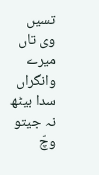تسیں وی تاں میرے وانگراں سدا بیٹھ نہ جیتو وچّ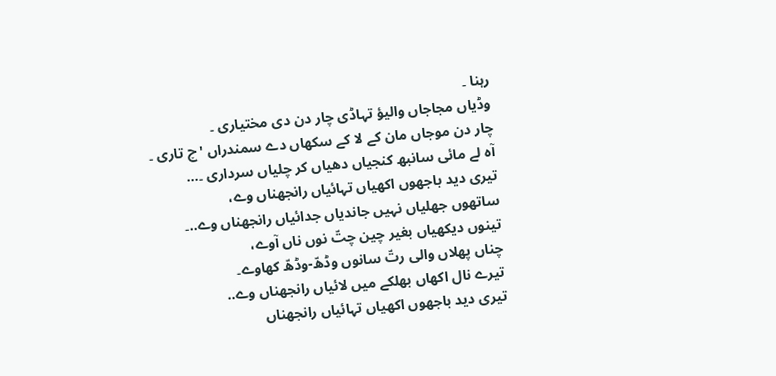رہنا ۔
وڈیاں مجاجاں والیؤ تہاڈی چار دن دی مختیاری ۔
چار دن موجاں مان کے لا کے سکھاں دے سمندراں 'چ تاری ۔
آہ لے مائی سانبھ کنجیاں دھیاں کر چلیاں سرداری ۔…
تیری دید باجھوں اکھیاں تہائیاں رانجھناں وے،
ساتھوں جھلیاں نہیں جاندیاں جدائیاں رانجھناں وے..۔
تینوں دیکھیاں بغیر چین چتّ نوں ناں آوے،
چناں پھلاں والی رتّ سانوں وڈھّ-وڈھّ کھاوے۔
تیرے نال اکھاں بھلکے میں لائیاں رانجھناں وے..
تیری دید باجھوں اکھیاں تہائیاں رانجھناں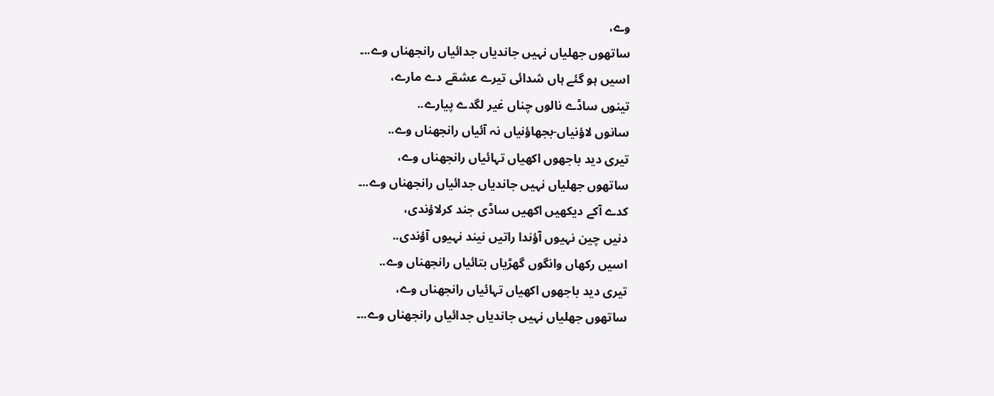وے،
ساتھوں جھلیاں نہیں جاندیاں جدائیاں رانجھناں وے..۔
اسیں ہو گئے ہاں شدائی تیرے عشقے دے مارے،
تینوں ساڈے نالوں چناں غیر لگدے پیارے..
سانوں لاؤنیاں-بجھاؤنیاں نہ آئیاں رانجھناں وے..
تیری دید باجھوں اکھیاں تہائیاں رانجھناں وے،
ساتھوں جھلیاں نہیں جاندیاں جدائیاں رانجھناں وے..۔
کدے آکے دیکھیں اکھیں ساڈی جند کرلاؤندی،
دنیں چین نہیوں آؤندا راتیں نیند نہیوں آؤندی..
اسیں رکھاں وانگوں گھڑیاں بتائیاں رانجھناں وے..
تیری دید باجھوں اکھیاں تہائیاں رانجھناں وے،
ساتھوں جھلیاں نہیں جاندیاں جدائیاں رانجھناں وے..۔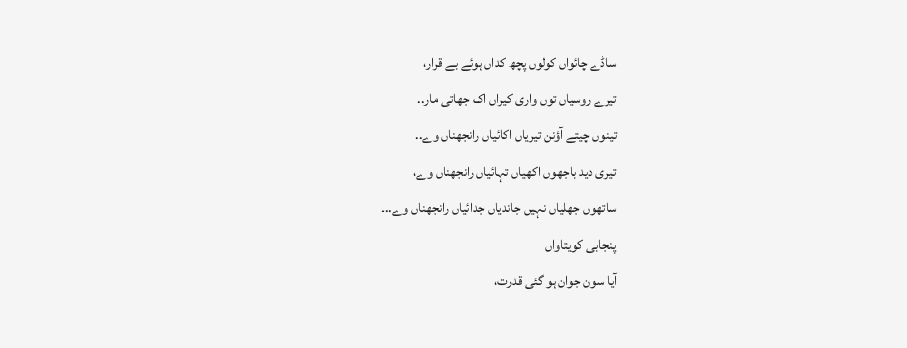ساڈے چائواں کولوں پچھ کداں ہوئے بے قرار،
تیرے روسیاں توں واری کیراں اک جھاتی مار..
تینوں چیتے آؤنن تیریاں اکائیاں رانجھناں وے..
تیری دید باجھوں اکھیاں تہائیاں رانجھناں وے،
ساتھوں جھلیاں نہیں جاندیاں جدائیاں رانجھناں وے..۔
پنجابی کویتاواں
آیا سون جوان ہو گئی قدرت،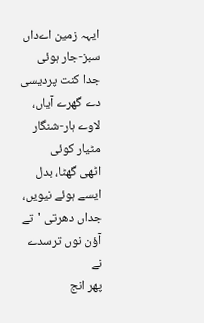ایہہ زمین اےداں سبز-جار ہوئی
جدا کنت پردیسی دے گھرے آیاں، لاوے ہار-شنگار مٹیار کوئی
اٹھی گھٹا، بدل ایسے ہوئے نیویں، جداں دھرتی 'تے آؤن نوں ترسدے نے
پھر انج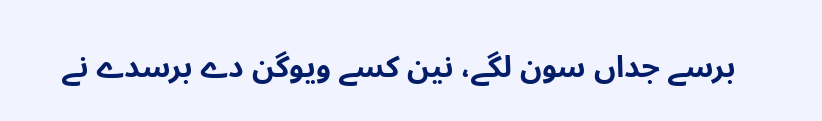برسے جداں سون لگے، نین کسے ویوگن دے برسدے نے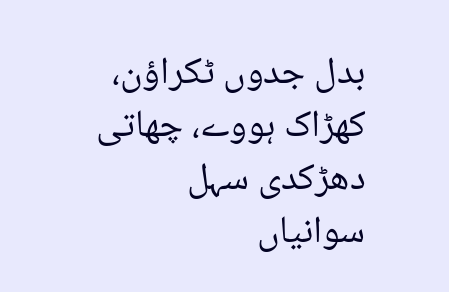بدل جدوں ٹکراؤن، کھڑاک ہووے، چھاتی دھڑکدی سہل سوانیاں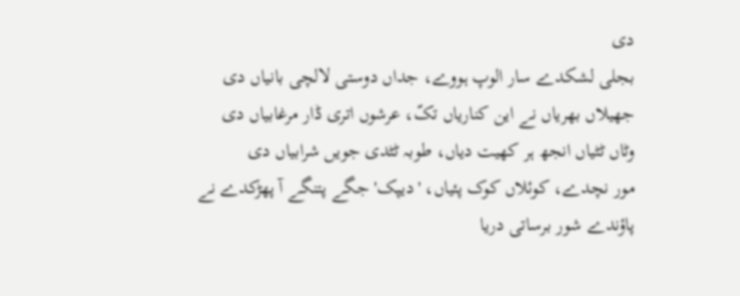دی
بجلی لشکدے سار الوپ ہووے، جداں دوستی لالچی بانیاں دی
جھیلاں بھریاں نے این کناریاں تکّ، عرشوں اتری ڈار مرغابیاں دی
وٹاں ٹٹیاں انجھ ہر کھیت دیاں، طوبہ ٹٹدی جویں شرابیاں دی
مور نچدے، کوئلاں کوک پئیاں، 'دیپک' جگے پتنگے آ پھڑکدے نے
پاؤندے شور برساتی دریا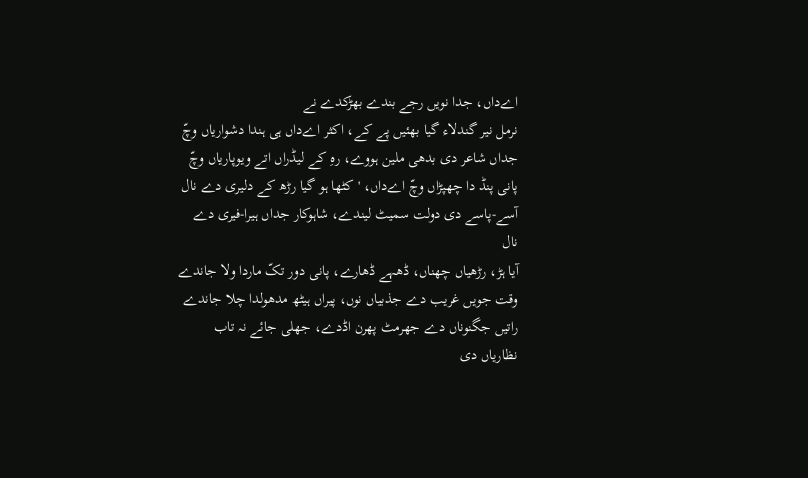اےداں، جدا نویں رجے بندے بھڑکدے نے
نرمل نیر گندلاء گیا بھئیں پے کے، اکثر اےداں ہی ہندا دشواریاں وچّ
جداں شاعر دی بدھی ملین ہووے، رہِ کے لیڈراں اتے ویوپاریاں وچّ
پانی پنڈ دا چھپڑاں وچّ اےداں، 'کٹھا ہو گیا رڑھ کے دلیری دے نال
آسے-پاسے دی دولت سمیٹ لیندے، شاہوکار جداں ہیرا-فیری دے نال
آیا ہڑ، رڑھیاں چھناں، ڈھہے ڈھارے، پانی دور تکّ ماردا ولا جاندے
وقت جویں غریب دے جذبیاں نوں، پیراں ہیٹھ مدھولدا چلا جاندے
راتیں جگنوناں دے جھرمٹ پھرن اڈدے، جھلی جائے نہ تاب نظاریاں دی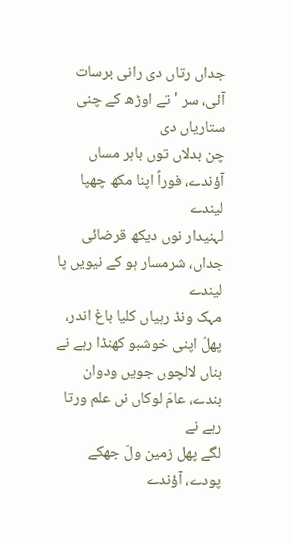جداں رتاں دی رانی برسات آئی، سر 'تے اوڑھ کے چنی ستاریاں دی
چن بدلاں توں باہر مساں آؤندے، فوراً اپنا مکھ چھپا لیندے
لہنیدار نوں دیکھ قرضائی جداں، شرمسار ہو کے نیویں پا لیندے
مہک ونڈ رہیاں کلیا باغ اندر، پھلّ اپنی خوشبو کھنڈا رہے نے
بناں لالچوں جویں ودوان بندے، عامَ لوکاں نں علم ورتا رہے نے
لگے پھل زمین ولّ جھکے پودے، آؤندے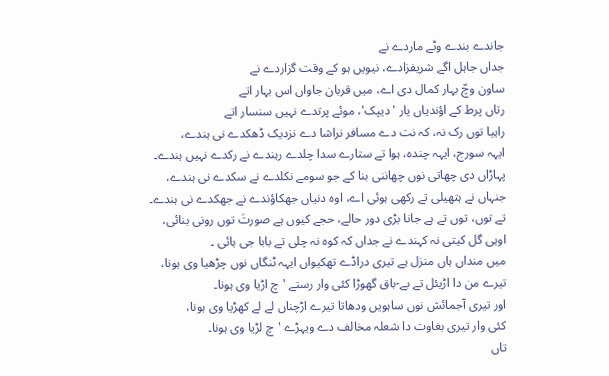جاندے بندے وٹے ماردے نے
جداں جاہل اگے شریفزادے، نیویں ہو کے وقت گزاردے نے
ساون وچّ بہار کمال دی اے، میں قربان جاواں اس بہار اتے
رتاں پرط کے اؤندیاں یار 'دیپک'، موئے پرتدے نہیں سنسار اتے
راہیا توں رک نہ، کہ نت دے مسافر نراشا دے نزدیک ڈھکدے نی ہندے،
ایہہ سورج، ایہہ چندہ، ہوا تے ستارے سدا چلدے رہندے نے رکدے نہیں ہندے۔
پہاڑاں دی چھاتی نوں چھاننی بنا کے جو سومے نکلدے نے سکدے نی ہندے،
جنہاں نے ہتھیلی تے رکھی ہوئی اے، اوہ دنیاں جھکاؤندے نے جھکدے نی ہندے۔
تے توں، توں تے ہے جانا بڑی دور حالے، حجے کیوں ہے صورتَ توں رونی بنائی،
اوہی گل کیتی نہ کہندے نے جداں کہ کوہ نہ چلی تے بابا جی ہائی ۔
میں منداں ہاں منزل ہے تیری دراڈے تھکیواں ایہہ ٹنگاں نوں چڑھیا وی ہونا،
تیرے من دا اڑیئل تے بے-باق گھوڑا کئی وار رستے 'چ اڑیا وی ہونا۔
اور تیری آجمائش نوں ساہویں ودھاتا تیرے اڑچناں لے لے کھڑیا وی ہونا،
کئی وار تیری بغاوت دا شعلہ مخالف دے ویہڑے 'چ لڑیا وی ہونا۔
تاں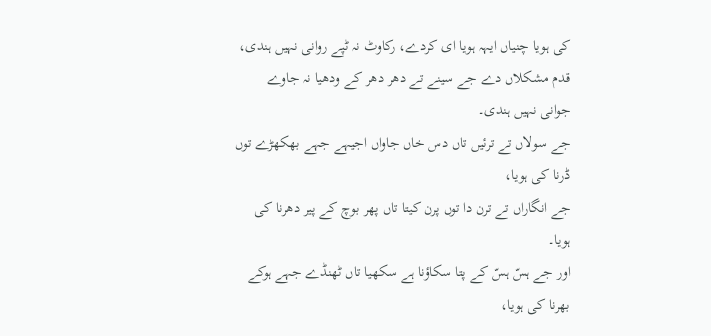کی ہویا چنیاں ایہہ ہویا ای کردے، رکاوٹ نہ ٹپے روانی نہیں ہندی،
قدم مشکلاں دے جے سینے تے دھر دھر کے ودھیا نہ جاوے جوانی نہیں ہندی۔
جے سولاں تے ترئیں تاں دس خاں جاواں اجیہے جہے بھکھڑے توں ڈرنا کی ہویا،
جے انگاراں تے ترن دا توں پرن کیتا تاں پھر بوچ کے پیر دھرنا کی ہویا۔
اور جے ہسّ ہسّ کے پتا سکاؤنا ہے سکھیا تاں ٹھنڈے جہے ہوکے بھرنا کی ہویا،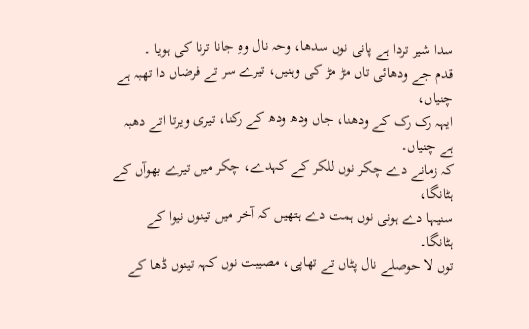سدا شیر تردا ہے پانی نوں سدھا، وحہ نال وہِ جانا ترنا کی ہویا ۔
قدم جے ودھائی تاں مڑ مڑ کی وہنیں، تیرے سر تے فرضاں دا تھبہ ہے چنیاں،
ایہہ رک رک کے ودھنا، جاں ودھ ودھ کے رکنا، تیری ویرتا اتے دھبہ ہے چنیاں۔
کہ زمانے دے چکر نوں للکر کے کہدے، چکر میں تیرے بھوآں کے ہٹانگا،
سنیہا دے ہونی نوں ہمت دے ہتھیں کہ آخر میں تینوں نیوا کے ہٹانگا۔
توں لا حوصلے نال پٹاں تے تھاپی، مصیبت نوں کہہ تینوں ڈھا کے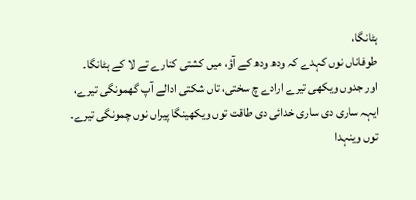ہٹانگا،
طوفاناں نوں کہدے کہ ودھ ودھ کے آؤ، میں کشتی کنارے تے لا کے ہٹانگا۔
اور جدوں ویکھی تیرے ارادے چ سختی، تاں شکتی ادالے آپ گھمونگی تیرے،
ایہہ ساری دی ساری خدائی دی طاقت توں ویکھینگا پیراں نوں چمونگی تیرے۔
توں وینہدا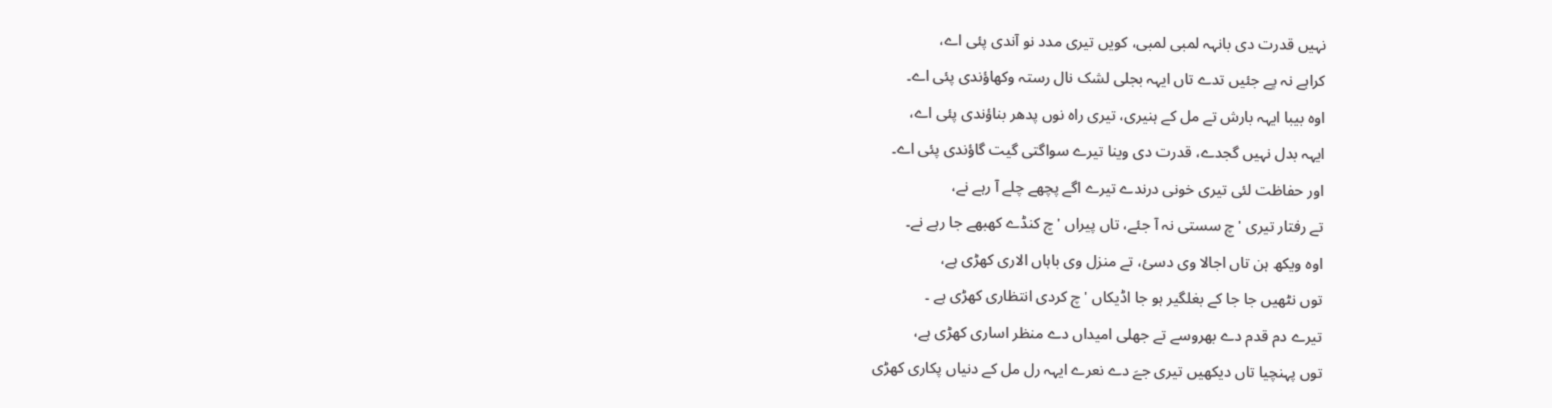نہیں قدرت دی بانہہ لمبی لمبی، کویں تیری مدد نو آندی پئی اے،
کراہے نہ پے جئیں تدے تاں ایہہ بجلی لشک نال رستہ وکھاؤندی پئی اے۔
اوہ بیبا ایہہ بارش تے مل کے ہنیری، تیری راہ نوں پدھر بناؤندی پئی اے،
ایہہ بدل نہیں گجدے، قدرت دی وینا تیرے سواگتی گیت گاؤندی پئی اے۔
اور حفاظت لئی تیری خونی درندے تیرے اگے پچھے چلے آ رہے نے،
تے رفتار تیری 'چ سستی نہ آ جئے، تاں پیراں 'چ کنڈے کھبھے جا رہے نے۔
اوہ ویکھ ہن تاں اجالا وی دسئ، تے منزل وی باہاں الاری کھڑی ہے،
توں نٹھیں جا جا کے بغلگیر ہو جا اڈیکاں 'چ کردی انتظاری کھڑی ہے ۔
تیرے دم قدم دے بھروسے تے جھلی امیداں دے منظر اساری کھڑی ہے،
توں پہنچیا تاں دیکھیں تیری جےَ دے نعرے ایہہ رل مل کے دنیاں پکاری کھڑی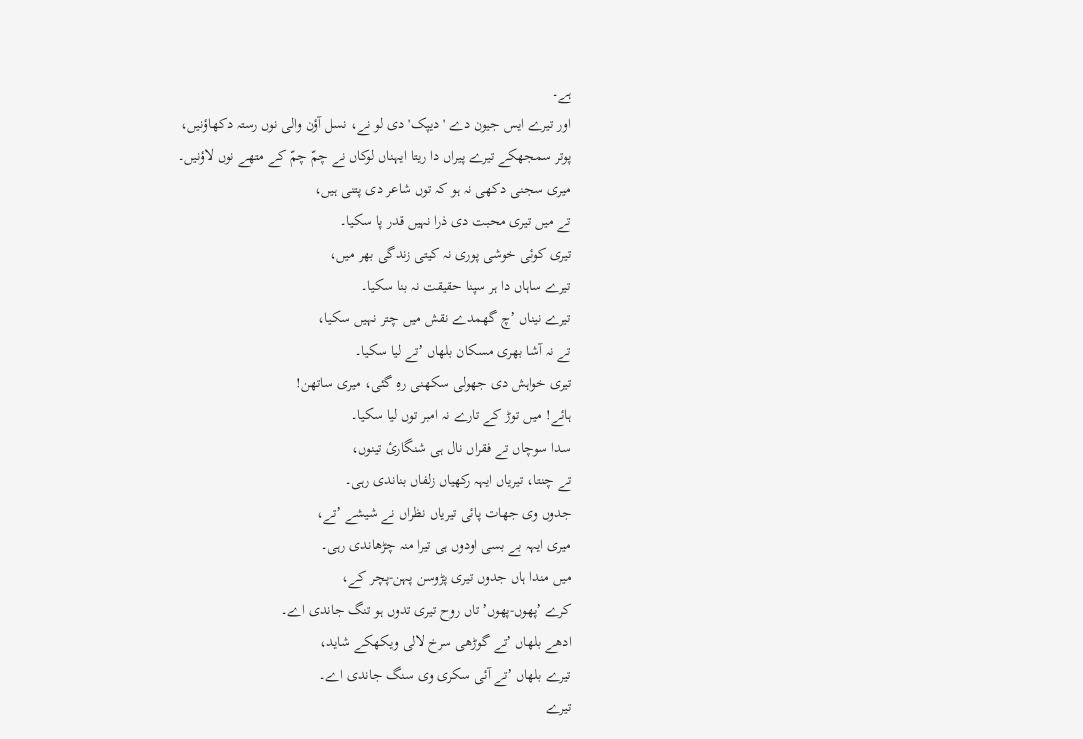ہے۔
اور تیرے ایس جیون دے 'دیپک' دی لو نے، نسل آؤن والی نوں رستہ دکھاؤنیں،
پوتر سمجھکے تیرے پیراں دا ریتا ایہناں لوکاں نے چمّ چمّ کے متھے نوں لاؤنیں۔
میری سجنی دکھی نہ ہو کہ توں شاعر دی پتنی ہیں،
تے میں تیری محبت دی ذرا نہیں قدر پا سکیا۔
تیری کوئی خوشی پوری نہ کیتی زندگی بھر میں،
تیرے ساہاں دا ہر سپنا حقیقت نہ بنا سکیا۔
تیرے نیناں ʼچ گھمدے نقش میں چتر نہیں سکیا،
تے نہ آشا بھری مسکان بلھاں ʼتے لیا سکیا۔
تیری خواہش دی جھولی سکھنی رہِ گئی، میری ساتھن!
ہائے! میں توڑ کے تارے نہ امبر توں لیا سکیا۔
سدا سوچاں تے فقراں نال ہی شنگارئ تینوں،
تے چنتا، تیریاں ایہہ رکھیاں زلفاں بناندی رہی۔
جدوں وی جھات پائی تیریاں نظراں نے شیشے ʼتے،
میری ایہہ بے بسی اودوں ہی تیرا منہ چڑھاندی رہی۔
میں مندا ہاں جدوں تیری پڑوسن پہن-پچر کے،
کرے ʼپھوں-پھوںʼ تاں روح تیری تدوں ہو تنگ جاندی اے۔
ادھے بلھاں ʼتے گوڑھی سرخ لالی ویکھکے شاید،
تیرے بلھاں ʼتے آئی سکری وی سنگ جاندی اے۔
تیرے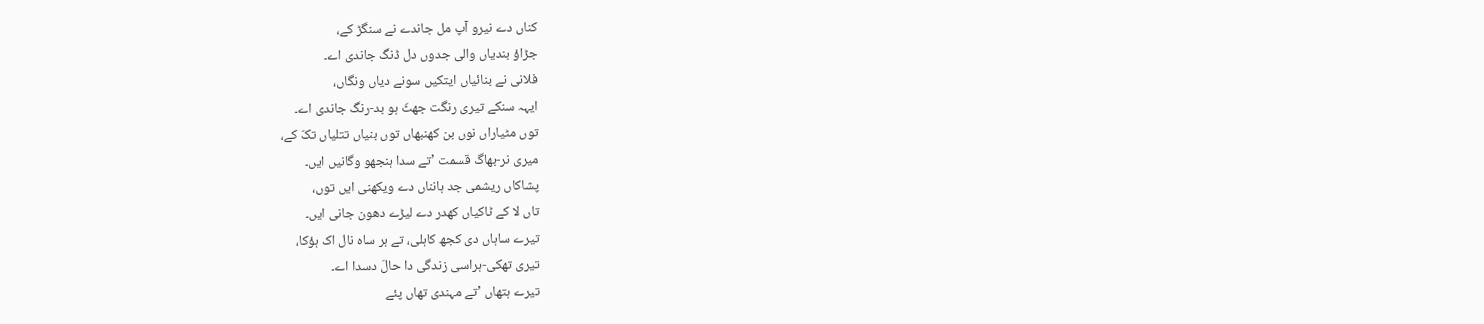کناں دے نیرو آپ مل جاندے نے سنگڑ کے،
جڑاؤ بندیاں والی جدوں دل ڈنگ جاندی اے۔
فلانی نے بنائیاں ایتکیں سونے دیاں ونگاں،
ایہہ سنکے تیری رنگت جھٹّ ہو بد-رنگ جاندی اے۔
توں مٹیاراں نوں بن کھنبھاں توں بنیاں تتلیاں تکّ کے،
میری نر-بھاگ قسمت ʼتے سدا ہنجھو وگانیں ایں۔
پشاکاں ریشمی جد ہانناں دے ویکھنی ایں توں،
تاں لا کے ٹاکیاں کھدر دے لیڑے دھون جانی ایں۔
تیرے ساہاں دی کجھ کاہلی، تے ہر ساہ نال اک ہؤکا،
تیری تھکی-ہراسی زندگی دا حالَ دسدا اے۔
تیرے ہتھاں ʼتے مہندی تھاں پئے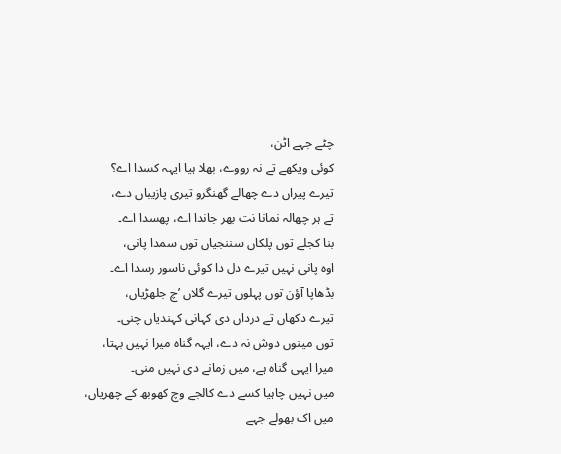چٹے جہے اٹن،
کوئی ویکھے تے نہ رووے، بھلا ہیا ایہہ کسدا اے؟
تیرے پیراں دے چھالے گھنگرو تیری پازیباں دے،
تے ہر چھالہ نمانا نت بھر جاندا اے، پھسدا اے۔
بنا کجلے توں پلکاں سننجیاں توں سمدا پانی،
اوہ پانی نہیں تیرے دل دا کوئی ناسور رسدا اے۔
بڈھاپا آؤن توں پہلوں تیرے گلاں ʼچ جلھڑیاں،
تیرے دکھاں تے درداں دی کہانی کہندیاں چنی۔
توں مینوں دوش نہ دے، ایہہ گناہ میرا نہیں بہتا،
میرا ایہی گناہ ہے، میں زمانے دی نہیں منی۔
میں نہیں چاہیا کسے دے کالجے وچ کھوبھ کے چھریاں،
میں اک بھولے جہے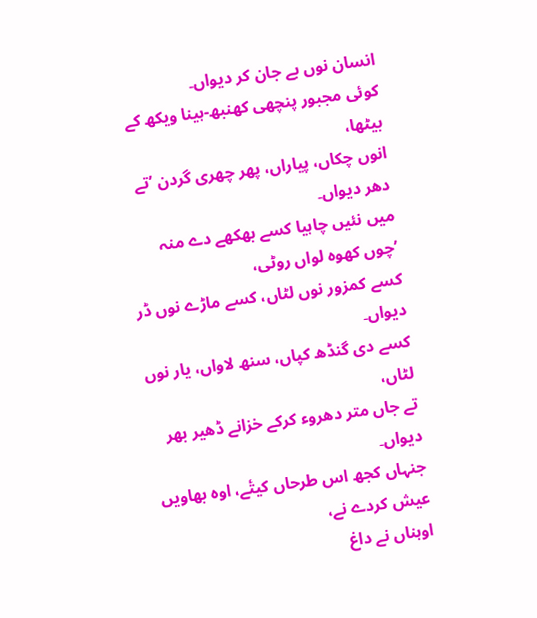انسان نوں بے جان کر دیواں۔
کوئی مجبور پنچھی کھنبھ-ہینا ویکھ کے بیٹھا،
انوں چکاں، پیاراں، پھر چھری گردن ʼتے دھر دیواں۔
میں نئیں چاہیا کسے بھکھے دے منہ ʼچوں کھوہ لواں روٹی،
کسے کمزور نوں لٹاں، کسے ماڑے نوں ڈر دیواں۔
کسے دی گنڈھ کپاں، سنھ لاواں، یار نوں لٹاں،
تے جاں متر دھروء کرکے خزانے ڈھیر بھر دیواں۔
جنہاں کجھ اس طرحاں کیتٔے، اوہ بھاویں عیش کردے نے،
اوہناں نے داغ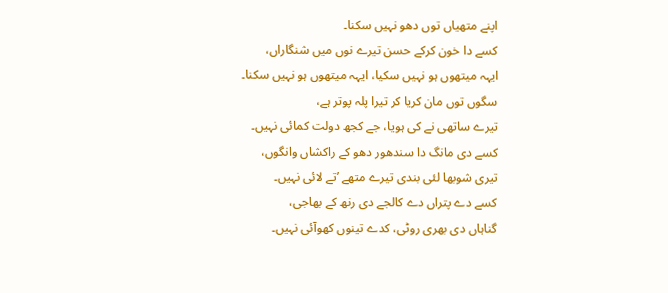اپنے متھیاں توں دھو نہیں سکنا۔
کسے دا خون کرکے حسن تیرے نوں میں شنگاراں،
ایہہ میتھوں ہو نہیں سکیا، ایہہ میتھوں ہو نہیں سکنا۔
سگوں توں مان کریا کر تیرا پلہ پوتر ہے،
تیرے ساتھی نے کی ہویا، جے کجھ دولت کمائی نہیں۔
کسے دی مانگ دا سندھور دھو کے راکشاں وانگوں،
تیری شوبھا لئی بندی تیرے متھے ʼتے لائی نہیں۔
کسے دے پتراں دے کالجے دی رنھ کے بھاجی،
گناہاں دی بھری روٹی، کدے تینوں کھوآئی نہیں۔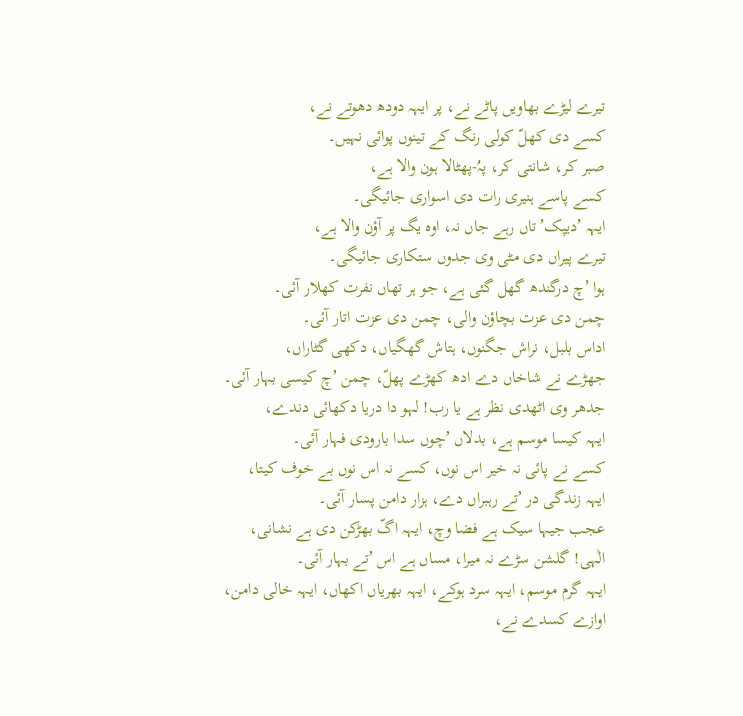تیرے لیڑے بھاویں پاٹے نے، پر ایہہ دودھ دھوتے نے،
کسے دی کھلّ کولی رنگ کے تینوں پوائی نہیں۔
صبر کر، شانتی کر، پہُ-پھٹالا ہون والا ہے،
کسے پاسے ہنیری رات دی اسواری جائیگی۔
ایہہ ʼدیپکʼ تاں رہے جاں نہ، اوہ یگ پر آؤن والا ہے،
تیرے پیراں دی مٹی وی جدوں ستکاری جائیگی۔
ہوا ʼچ درگندھ گھل گئی ہے، جو ہر تھاں نفرت کھلار آئی۔
چمن دی عزت بچاؤن والی، چمن دی عزت اتار آئی۔
اداس بلبل، نراش جگنوں، ہتاش گھگیاں، دکھی گٹاراں،
جھڑے نے شاخاں دے ادھ کھڑے پھلّ، چمن ʼچ کیسی بہار آئی۔
جدھر وی اٹھدی نظر ہے یا رب! لہو دا دریا دکھائی دندے،
ایہہ کیسا موسم ہے، بدلاں ʼچوں سدا بارودی فہار آئی۔
کسے نے پائی نہ خیر اس نوں، کسے نہ اس نوں بے خوف کیتا،
ایہہ زندگی در ʼتے رہبراں دے، ہزار دامن پسار آئی۔
عجب جیہا سیک ہے فضا وچ، ایہہ اگّ بھڑکن دی ہے نشانی،
الٰہی! گلشن سڑے نہ میرا، مساں ہے اس ʼتے بہار آئی۔
ایہہ گرم موسم، ایہہ سرد ہوکے، ایہہ بھریاں اکھاں، ایہہ خالی دامن،
اوازے کسدے نے،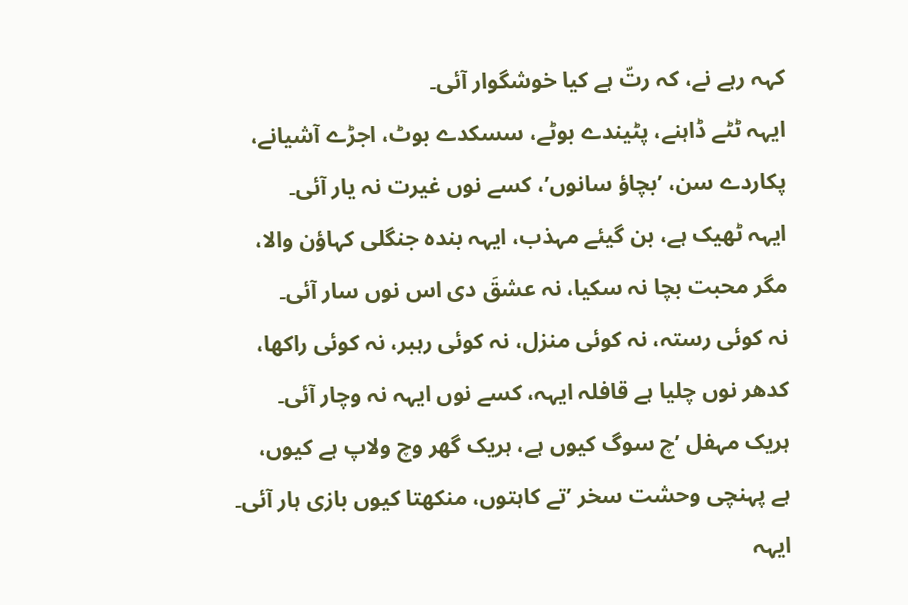کہہ رہے نے، کہ رتّ ہے کیا خوشگوار آئی۔
ایہہ ٹٹے ڈاہنے، پٹیندے بوٹے، سسکدے بوٹ، اجڑے آشیانے،
پکاردے سن، ʼبچاؤ سانوںʼ، کسے نوں غیرت نہ یار آئی۔
ایہہ ٹھیک ہے، بن گیئے مہذب، ایہہ بندہ جنگلی کہاؤن والا،
مگر محبت بچا نہ سکیا، نہ عشقَ دی اس نوں سار آئی۔
نہ کوئی رستہ، نہ کوئی منزل، نہ کوئی رہبر، نہ کوئی راکھا،
کدھر نوں چلیا ہے قافلہ ایہہ، کسے نوں ایہہ نہ وچار آئی۔
ہریک مہفل ʼچ سوگ کیوں ہے، ہریک گھر وچ ولاپ ہے کیوں،
ہے پہنچی وحشت سخر ʼتے کاہتوں، منکھتا کیوں بازی ہار آئی۔
ایہہ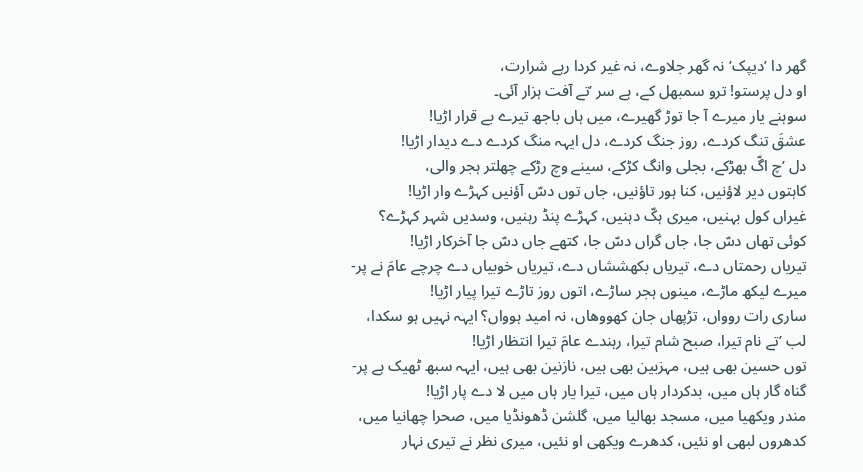گھر دا ʼدیپکʼ نہ گھر جلاوے، نہ غیر کردا رہے شرارت،
او دل پرستو! ترو سمبھل کے، ہے سر ʼتے آفت ہزار آئی۔
سوہنے یار میرے آ جا توڑ گھیرے، میں ہاں باجھ تیرے بے قرار اڑیا!
عشقَ تنگ کردے، روز جنگ کردے، دل ایہہ منگ کردے دے دیدار اڑیا!
دل ʼچ اگّ بھڑکے، بجلی وانگ کڑکے، سینے وچ رڑکے چھلتر ہجر والی،
کاہتوں دیر لاؤنیں، کنا ہور تاؤنیں، جاں توں دسّ آؤنیں کہڑے وار اڑیا!
غیراں کول بہنیں، میری ہکّ دہنیں، کہڑے پنڈ رہنیں، وسدیں شہر کہڑے؟
کوئی تھاں دسّ جا، جاں گراں دسّ جا، کتھے جاں دسّ جا آخرکار اڑیا!
تیریاں رحمتاں دے، تیریاں بکھششاں دے، تیریاں خوبیاں دے چرچے عامَ نے پر-
میرے لیکھ ماڑے، مینوں ہجر ساڑے، اتوں روز تاڑے تیرا پیار اڑیا!
ساری رات روواں، تڑپھاں جان کھووھاں، نہ امید ہوواں؟ ایہہ نہیں ہو سکدا،
لب ʼتے نام تیرا، صبح شام تیرا، رہندے عامَ تیرا انتظار اڑیا!
توں حسین بھی ہیں، مہزبین بھی ہیں، نازنین بھی ہیں، ایہہ سبھ ٹھیک ہے پر-
گناہ گار ہاں میں، بدکردار ہاں میں، تیرا یار ہاں میں لا دے پار اڑیا!
مندر ویکھیا میں، مسجد بھالیا میں، گلشن ڈھونڈیا میں، صحرا چھانیا میں،
کدھروں لبھی او نئیں، کدھرے ویکھی او نئیں، میری نظر نے تیری نہار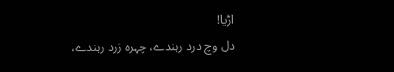اڑیا!
دل وچ درد رہندے، چہرہ زرد رہندے،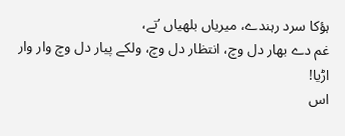ہؤکا سرد رہندے، میریاں بلھیاں ʼتے،
غم دے بھار دل وچ، انتظار دل وچ، ولکے پیار دل وچ وار وار اڑیا!
اس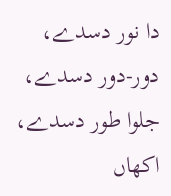دا نور دسدے، دور-دور دسدے، جلوا طور دسدے، اکھاں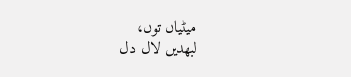میٹیاں توں،
لبھدیں لال دل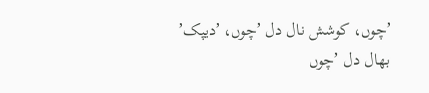ʼچوں، کوشش نال دل ʼچوں، ʼدیپکʼ بھال دل ʼچوں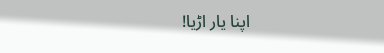اپنا یار اڑیا!